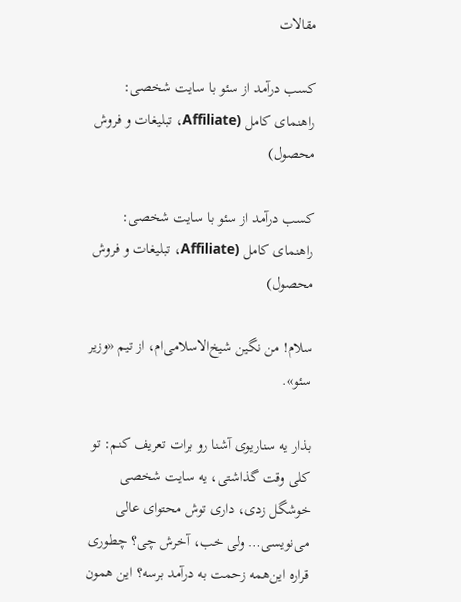مقالات

کسب درآمد از سئو با سایت شخصی: راهنمای کامل (Affiliate، تبلیغات و فروش محصول)

کسب درآمد از سئو با سایت شخصی: راهنمای کامل (Affiliate، تبلیغات و فروش محصول)

سلام! من نگین شیخ‌الاسلامی‌ام، از تیم «وزیر سئو».

بذار یه سناریوی آشنا رو برات تعریف کنم: تو کلی وقت گذاشتی، یه سایت شخصی خوشگل زدی، داری توش محتوای عالی می‌نویسی… ولی خب، آخرش چی؟ چطوری قراره این‌همه زحمت به درآمد برسه؟ این همون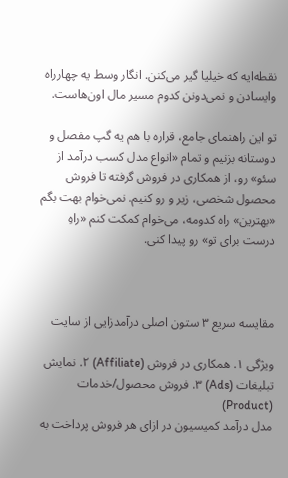نقطه‌ایه که خیلیا گیر می‌کنن. انگار وسط یه چهارراه وایسادن و نمی‌دونن کدوم مسیر مال اون‌هاست.

تو این راهنمای جامع، قراره با هم یه گپ مفصل و دوستانه بزنیم و تمام «انواع مدل کسب درآمد از سئو» رو، از همکاری در فروش گرفته تا فروش محصول شخصی، زیر و رو کنیم. نمی‌خوام بهت بگم «بهترین» راه کدومه، می‌خوام کمکت کنم «راهِ درست برای تو» رو پیدا کنی.



مقایسه سریع ۳ ستون اصلی درآمدزایی از سایت

ویژگی ۱. همکاری در فروش (Affiliate) ۲. نمایش تبلیغات (Ads) ۳. فروش محصول/خدمات (Product)
مدل درآمد کمیسیون در ازای هر فروش پرداخت به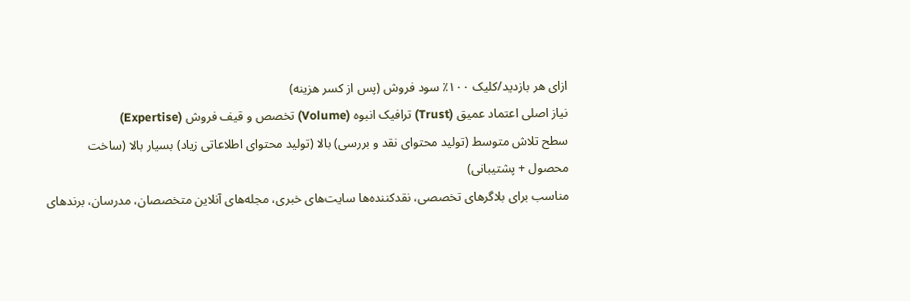ازای هر بازدید/کلیک ۱۰۰٪ سود فروش (پس از کسر هزینه)
نیاز اصلی اعتماد عمیق (Trust) ترافیک انبوه (Volume) تخصص و قیف فروش (Expertise)
سطح تلاش متوسط (تولید محتوای نقد و بررسی) بالا (تولید محتوای اطلاعاتی زیاد) بسیار بالا (ساخت محصول + پشتیبانی)
مناسب برای بلاگرهای تخصصی، نقدکننده‌ها سایت‌های خبری، مجله‌های آنلاین متخصصان، مدرسان، برندهای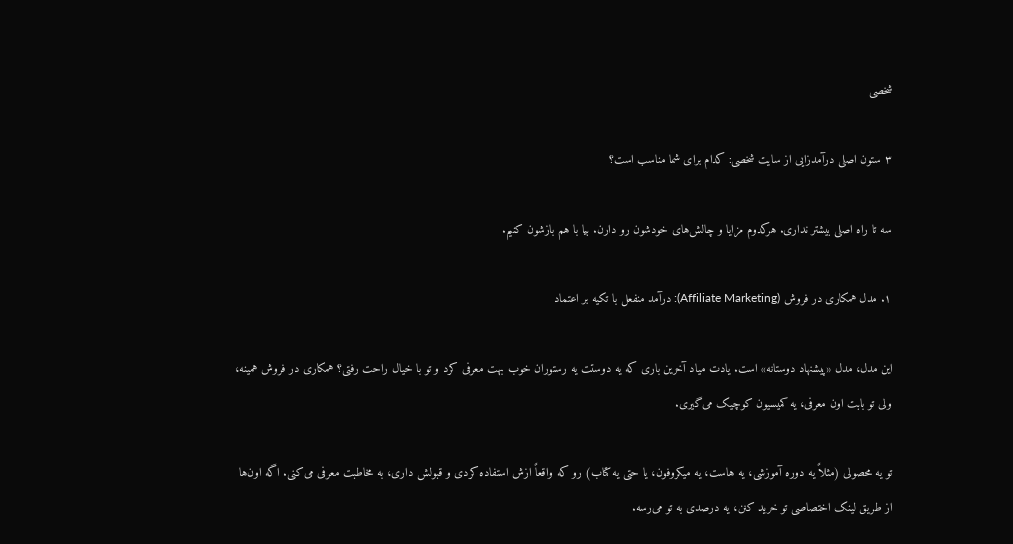شخصی

۳ ستون اصلی درآمدزایی از سایت شخصی: کدام برای شما مناسب است؟

سه تا راه اصلی بیشتر نداری. هرکدوم مزایا و چالش‌های خودشون رو دارن. بیا با هم بازشون کنیم.

۱. مدل همکاری در فروش (Affiliate Marketing): درآمد منفعل با تکیه بر اعتماد

این مدل، مدل «پیشنهاد دوستانه» است. یادت میاد آخرین باری که یه دوستت یه رستوران خوب بهت معرفی کرد و تو با خیال راحت رفتی؟ همکاری در فروش همینه، ولی تو بابت اون معرفی، یه کمیسیون کوچیک می‌گیری.

تو یه محصولی (مثلاً یه دوره آموزشی، یه هاست، یه میکروفون، یا حتی یه کتاب) رو که واقعاً ازش استفاده کردی و قبولش داری، به مخاطبت معرفی می‌کنی. اگه اون‌ها از طریق لینک اختصاصی تو خرید کنن، یه درصدی به تو می‌رسه.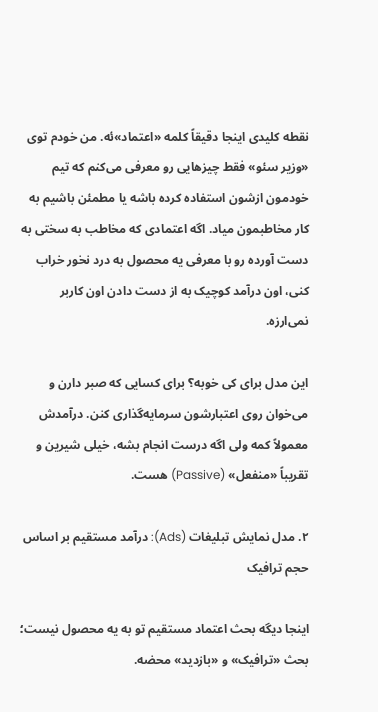نقطه کلیدی اینجا دقیقاً کلمه «اعتماد»ئه. من خودم توی «وزیر سئو» فقط چیزهایی رو معرفی می‌کنم که تیم خودمون ازشون استفاده کرده باشه یا مطمئن باشیم به کار مخاطبمون میاد. اگه اعتمادی که مخاطب به سختی به دست آورده رو با معرفی یه محصول به درد نخور خراب کنی، اون درآمد کوچیک به از دست دادن اون کاربر نمی‌ارزه.

این مدل برای کی خوبه؟ برای کسایی که صبر دارن و می‌خوان روی اعتبارشون سرمایه‌گذاری کنن. درآمدش معمولاً کمه ولی اگه درست انجام بشه، خیلی شیرین و تقریباً «منفعل» (Passive) هست.

۲. مدل نمایش تبلیغات (Ads): درآمد مستقیم بر اساس حجم ترافیک

اینجا دیگه بحث اعتماد مستقیم تو به یه محصول نیست؛ بحث «ترافیک» و «بازدید» محضه.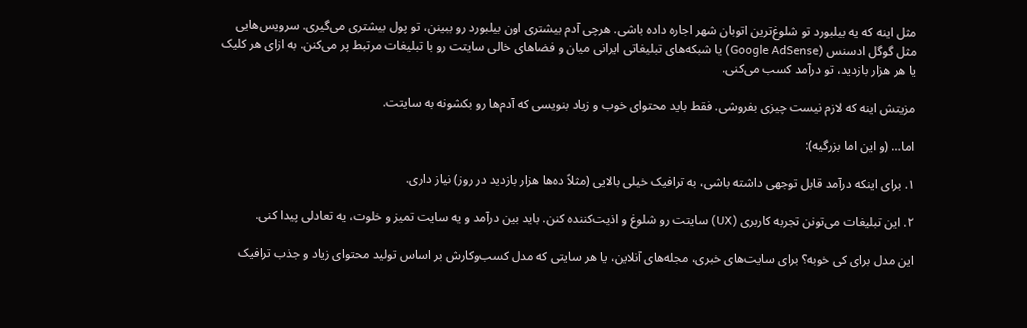مثل اینه که یه بیلبورد تو شلوغ‌ترین اتوبان شهر اجاره داده باشی. هرچی آدم بیشتری اون بیلبورد رو ببینن، تو پول بیشتری می‌گیری. سرویس‌هایی مثل گوگل ادسنس (Google AdSense) یا شبکه‌های تبلیغاتی ایرانی میان و فضاهای خالی سایتت رو با تبلیغات مرتبط پر می‌کنن. به ازای هر کلیک یا هر هزار بازدید، تو درآمد کسب می‌کنی.

مزیتش اینه که لازم نیست چیزی بفروشی. فقط باید محتوای خوب و زیاد بنویسی که آدم‌ها رو بکشونه به سایتت.

اما… (و این اما بزرگیه):

۱. برای اینکه درآمد قابل توجهی داشته باشی، به ترافیک خیلی بالایی (مثلاً ده‌ها هزار بازدید در روز) نیاز داری.

۲. این تبلیغات می‌تونن تجربه کاربری (UX) سایتت رو شلوغ و اذیت‌کننده کنن. باید بین درآمد و یه سایت تمیز و خلوت، یه تعادلی پیدا کنی.

این مدل برای کی خوبه؟ برای سایت‌های خبری، مجله‌های آنلاین، یا هر سایتی که مدل کسب‌وکارش بر اساس تولید محتوای زیاد و جذب ترافیک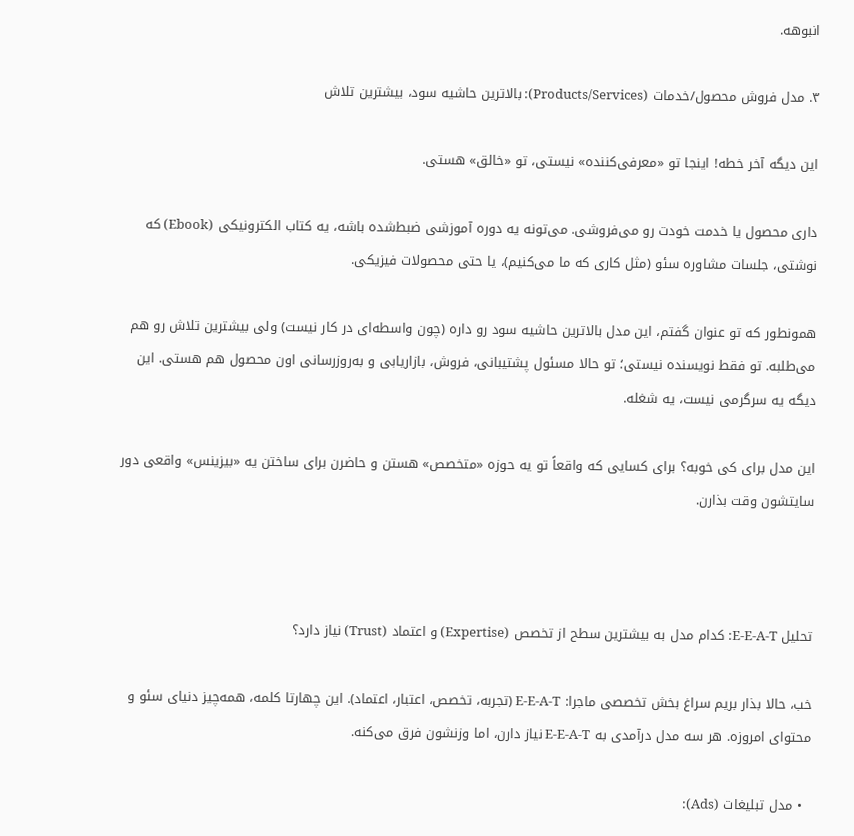انبوهه.

۳. مدل فروش محصول/خدمات (Products/Services): بالاترین حاشیه سود، بیشترین تلاش

این دیگه آخر خطه! اینجا تو «معرفی‌کننده» نیستی، تو «خالق» هستی.

داری محصول یا خدمت خودت رو می‌فروشی. می‌تونه یه دوره آموزشی ضبط‌شده باشه، یه کتاب الکترونیکی (Ebook) که نوشتی، جلسات مشاوره سئو (مثل کاری که ما می‌کنیم)، یا حتی محصولات فیزیکی.

همونطور که تو عنوان گفتم، این مدل بالاترین حاشیه سود رو داره (چون واسطه‌ای در کار نیست) ولی بیشترین تلاش رو هم می‌طلبه. تو فقط نویسنده نیستی؛ تو حالا مسئول پشتیبانی، فروش، بازاریابی و به‌روزرسانی اون محصول هم هستی. این دیگه یه سرگرمی نیست، یه شغله.

این مدل برای کی خوبه؟ برای کسایی که واقعاً تو یه حوزه «متخصص» هستن و حاضرن برای ساختن یه «بیزینس» واقعی دور سایتشون وقت بذارن.



تحلیل E-E-A-T: کدام مدل به بیشترین سطح از تخصص (Expertise) و اعتماد (Trust) نیاز دارد؟

خب، حالا بذار بریم سراغ بخش تخصصی ماجرا: E-E-A-T (تجربه، تخصص، اعتبار، اعتماد). این چهارتا کلمه، همه‌چیز دنیای سئو و محتوای امروزه. هر سه مدل درآمدی به E-E-A-T نیاز دارن، اما وزنشون فرق می‌کنه.

  • مدل تبلیغات (Ads):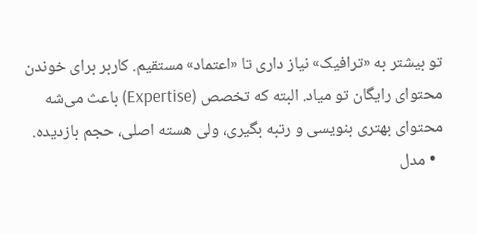تو بیشتر به «ترافیک» نیاز داری تا «اعتماد» مستقیم. کاربر برای خوندن محتوای رایگان تو میاد. البته که تخصص (Expertise) باعث می‌شه محتوای بهتری بنویسی و رتبه بگیری، ولی هسته اصلی، حجم بازدیده.
  • مدل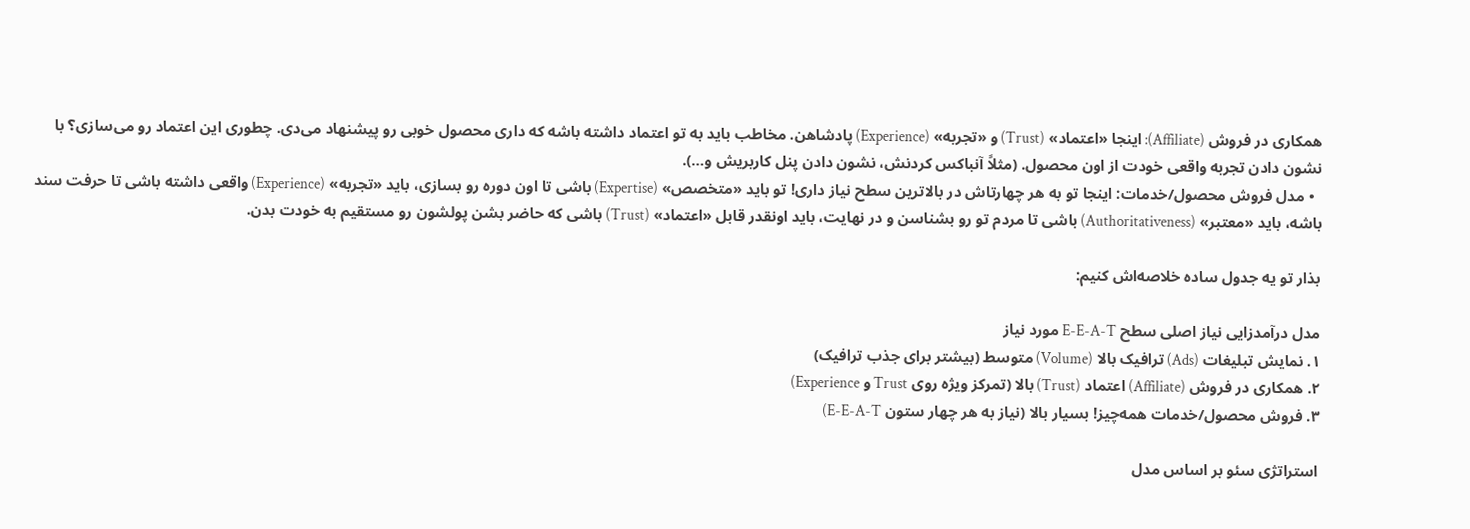همکاری در فروش (Affiliate): اینجا «اعتماد» (Trust) و «تجربه» (Experience) پادشاهن. مخاطب باید به تو اعتماد داشته باشه که داری محصول خوبی رو پیشنهاد می‌دی. چطوری این اعتماد رو می‌سازی؟ با نشون دادن تجربه واقعی خودت از اون محصول. (مثلاً آنباکس کردنش، نشون دادن پنل کاربریش و…).
  • مدل فروش محصول/خدمات: اینجا تو به هر چهارتاش در بالاترین سطح نیاز داری! تو باید «متخصص» (Expertise) باشی تا اون دوره رو بسازی، باید «تجربه» (Experience) واقعی داشته باشی تا حرفت سند باشه، باید «معتبر» (Authoritativeness) باشی تا مردم تو رو بشناسن و در نهایت، باید اونقدر قابل «اعتماد» (Trust) باشی که حاضر بشن پولشون رو مستقیم به خودت بدن.

بذار تو یه جدول ساده خلاصه‌اش کنیم:

مدل درآمدزایی نیاز اصلی سطح E-E-A-T مورد نیاز
۱. نمایش تبلیغات (Ads) ترافیک بالا (Volume) متوسط (بیشتر برای جذب ترافیک)
۲. همکاری در فروش (Affiliate) اعتماد (Trust) بالا (تمرکز ویژه روی Trust و Experience)
۳. فروش محصول/خدمات همه‌چیز! بسیار بالا (نیاز به هر چهار ستون E-E-A-T)

استراتژی سئو بر اساس مدل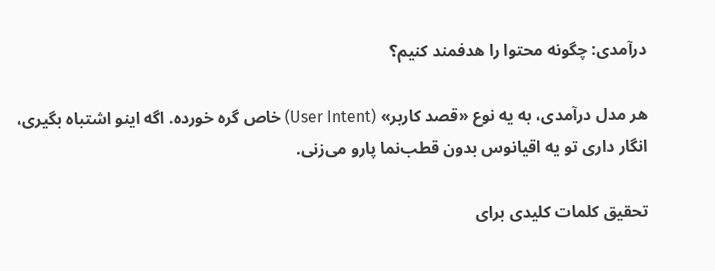درآمدی: چگونه محتوا را هدفمند کنیم؟

هر مدل درآمدی، به یه نوع «قصد کاربر» (User Intent) خاص گره خورده. اگه اینو اشتباه بگیری، انگار داری تو یه اقیانوس بدون قطب‌نما پارو می‌زنی.

تحقیق کلمات کلیدی برای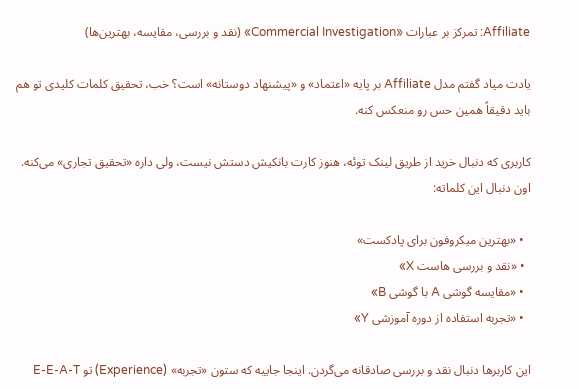Affiliate: تمرکز بر عبارات «Commercial Investigation» (نقد و بررسی، مقایسه، بهترین‌ها)

یادت میاد گفتم مدل Affiliate بر پایه «اعتماد» و «پیشنهاد دوستانه» است؟ خب، تحقیق کلمات کلیدی تو هم باید دقیقاً همین حس رو منعکس کنه.

کاربری که دنبال خرید از طریق لینک توئه، هنوز کارت بانکیش دستش نیست، ولی داره «تحقیق تجاری» می‌کنه. اون دنبال این کلماته:

  • «بهترین میکروفون برای پادکست»
  • «نقد و بررسی هاست X»
  • «مقایسه گوشی A با گوشی B»
  • «تجربه استفاده از دوره آموزشی Y»

این کاربرها دنبال نقد و بررسی صادقانه می‌گردن. اینجا جاییه که ستون «تجربه» (Experience) تو E-E-A-T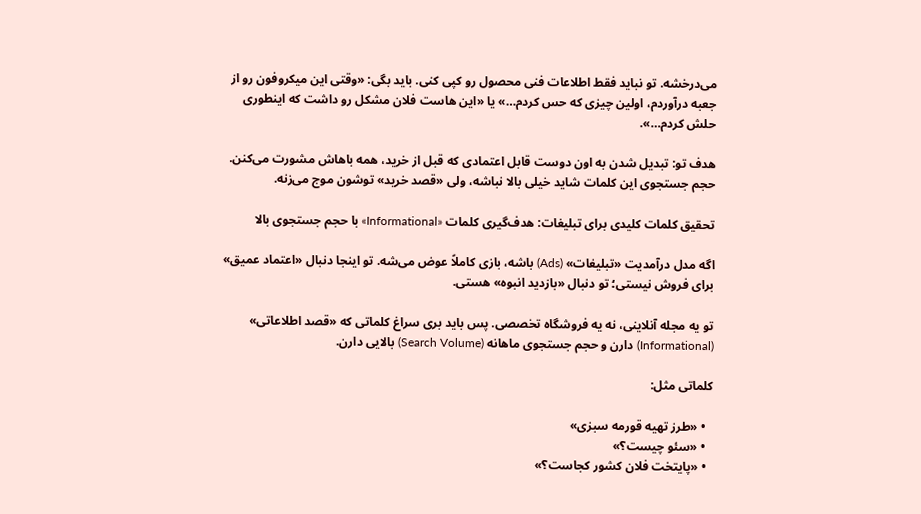می‌درخشه. تو نباید فقط اطلاعات فنی محصول رو کپی کنی. باید بگی: «وقتی این میکروفون رو از جعبه درآوردم، اولین چیزی که حس کردم…» یا «این هاست فلان مشکل رو داشت که اینطوری حلش کردم…».

هدف تو: تبدیل شدن به اون دوست قابل اعتمادی که قبل از خرید، همه باهاش مشورت می‌کنن. حجم جستجوی این کلمات شاید خیلی بالا نباشه، ولی «قصد خرید» توشون موج می‌زنه.

تحقیق کلمات کلیدی برای تبلیغات: هدف‌گیری کلمات «Informational» با حجم جستجوی بالا

اگه مدل درآمدیت «تبلیغات» (Ads) باشه، بازی کاملاً عوض می‌شه. تو اینجا دنبال «اعتماد عمیق» برای فروش نیستی؛ تو دنبال «بازدید انبوه» هستی.

تو یه مجله آنلاینی، نه یه فروشگاه تخصصی. پس باید بری سراغ کلماتی که «قصد اطلاعاتی» (Informational) دارن و حجم جستجوی ماهانه (Search Volume) بالایی دارن.

کلماتی مثل:

  • «طرز تهیه قورمه سبزی»
  • «سئو چیست؟»
  • «پایتخت فلان کشور کجاست؟»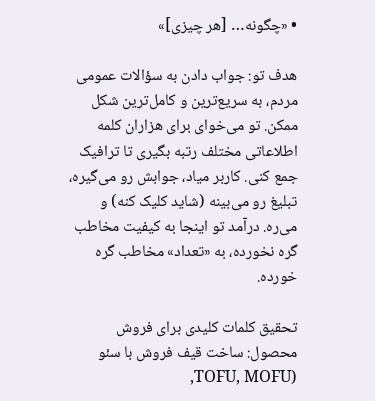• «چگونه… [هر چیزی]»

هدف تو: جواب دادن به سؤالات عمومی مردم، به سریع‌ترین و کامل‌ترین شکل ممکن. تو می‌خوای برای هزاران کلمه اطلاعاتی مختلف رتبه بگیری تا ترافیک جمع کنی. کاربر میاد، جوابش رو می‌گیره، تبلیغ رو می‌بینه (شاید کلیک کنه) و می‌ره. درآمد تو اینجا به کیفیت مخاطب گره نخورده، به «تعداد» مخاطب گره خورده.

تحقیق کلمات کلیدی برای فروش محصول: ساخت قیف فروش با سئو (TOFU, MOFU,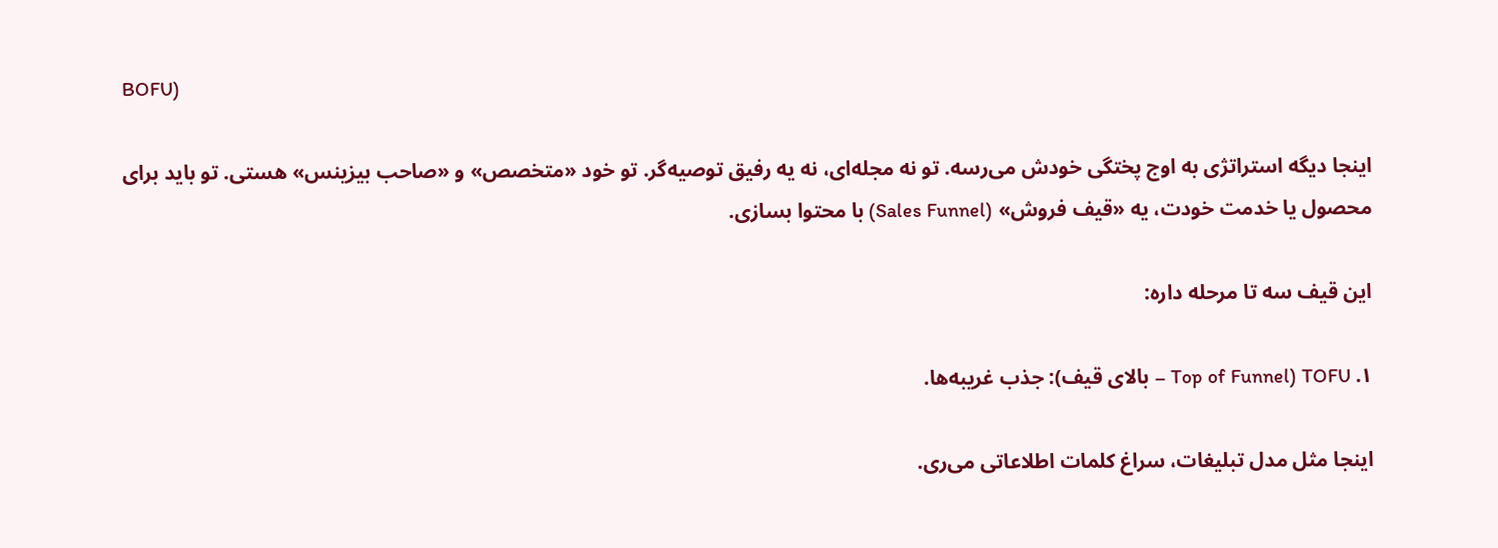BOFU)

اینجا دیگه استراتژی به اوج پختگی خودش می‌رسه. تو نه مجله‌ای، نه یه رفیق توصیه‌گر. تو خود «متخصص» و «صاحب بیزینس» هستی. تو باید برای محصول یا خدمت خودت، یه «قیف فروش» (Sales Funnel) با محتوا بسازی.

این قیف سه تا مرحله داره:

۱. TOFU (Top of Funnel – بالای قیف): جذب غریبه‌ها.

اینجا مثل مدل تبلیغات، سراغ کلمات اطلاعاتی می‌ری.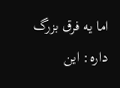اما یه فرق بزرگ داره: این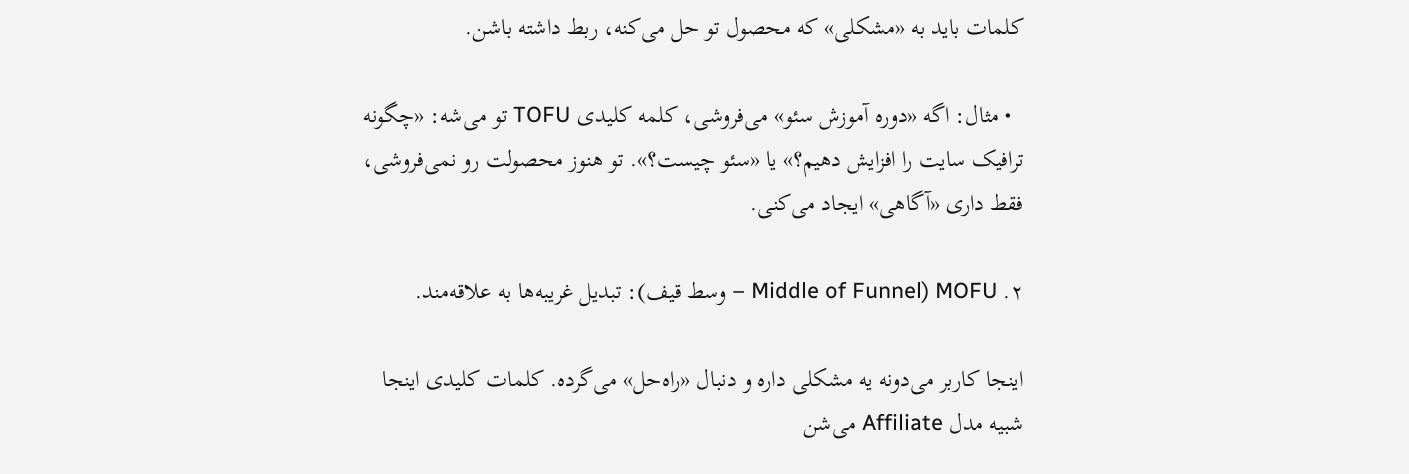کلمات باید به «مشکلی» که محصول تو حل می‌کنه، ربط داشته باشن.

  • مثال: اگه «دوره آموزش سئو» می‌فروشی، کلمه کلیدی TOFU تو می‌شه: «چگونه ترافیک سایت را افزایش دهیم؟» یا «سئو چیست؟». تو هنوز محصولت رو نمی‌فروشی، فقط داری «آگاهی» ایجاد می‌کنی.

۲. MOFU (Middle of Funnel – وسط قیف): تبدیل غریبه‌ها به علاقه‌مند.

اینجا کاربر می‌دونه یه مشکلی داره و دنبال «راه‌حل» می‌گرده. کلمات کلیدی اینجا شبیه مدل Affiliate می‌شن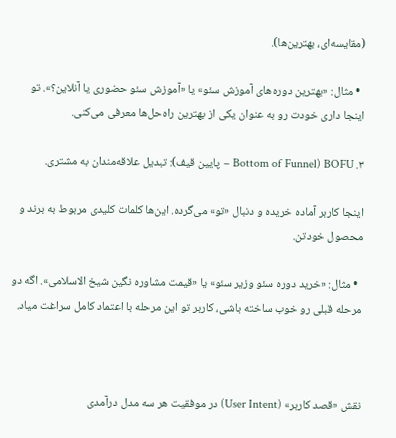(مقایسه‌ای، بهترین‌ها).

  • مثال: «بهترین دوره‌های آموزش سئو» یا «آموزش سئو حضوری یا آنلاین؟». تو اینجا داری خودت رو به عنوان یکی از بهترین راه‌حل‌ها معرفی می‌کنی.

۳. BOFU (Bottom of Funnel – پایین قیف): تبدیل علاقه‌مندان به مشتری.

اینجا کاربر آماده خریده و دنبال «تو» می‌گرده. این‌ها کلمات کلیدی مربوط به برند و محصول خودتن.

  • مثال: «خرید دوره سئو وزیر سئو» یا «قیمت مشاوره نگین شیخ الاسلامی». اگه دو مرحله قبلی رو خوب ساخته باشی، کاربر تو این مرحله با اعتماد کامل سراغت میاد.



نقش «قصد کاربر» (User Intent) در موفقیت هر سه مدل درآمدی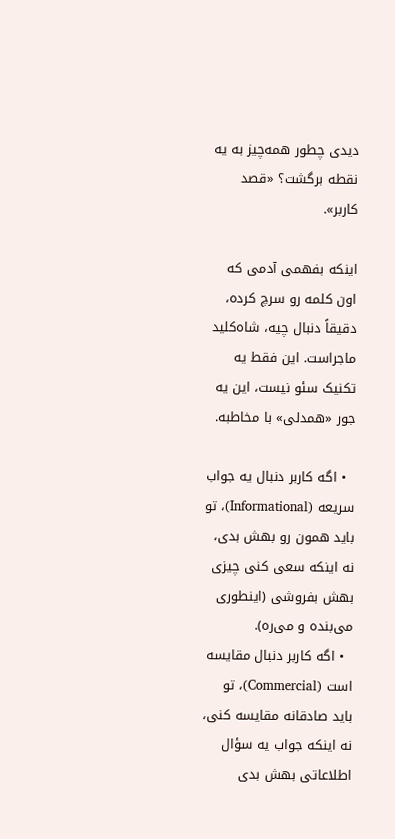دیدی چطور همه‌چیز به یه نقطه برگشت؟ «قصد کاربر».

اینکه بفهمی آدمی که اون کلمه رو سرچ کرده، دقیقاً دنبال چیه، شاه‌کلید ماجراست. این فقط یه تکنیک سئو نیست، این یه جور «همدلی» با مخاطبه.

  • اگه کاربر دنبال یه جواب سریعه (Informational)، تو باید همون رو بهش بدی، نه اینکه سعی کنی چیزی بهش بفروشی (اینطوری می‌بنده و می‌ره).
  • اگه کاربر دنبال مقایسه است (Commercial)، تو باید صادقانه مقایسه کنی، نه اینکه جواب یه سؤال اطلاعاتی بهش بدی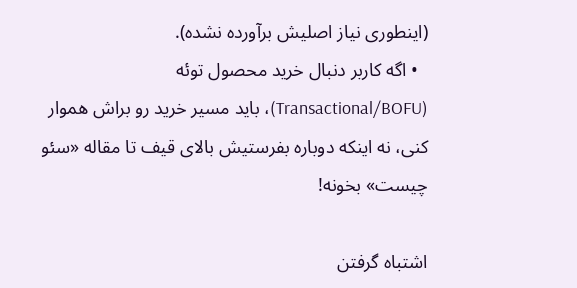(اینطوری نیاز اصلیش برآورده نشده).
  • اگه کاربر دنبال خرید محصول توئه (Transactional/BOFU)، باید مسیر خرید رو براش هموار کنی، نه اینکه دوباره بفرستیش بالای قیف تا مقاله «سئو چیست» بخونه!

اشتباه گرفتن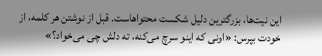این نیت‌ها، بزرگترین دلیل شکست محتواهاست. قبل از نوشتن هر کلمه، از خودت بپرس: «اونی که اینو سرچ می‌کنه، ته دلش چی می‌خواد؟»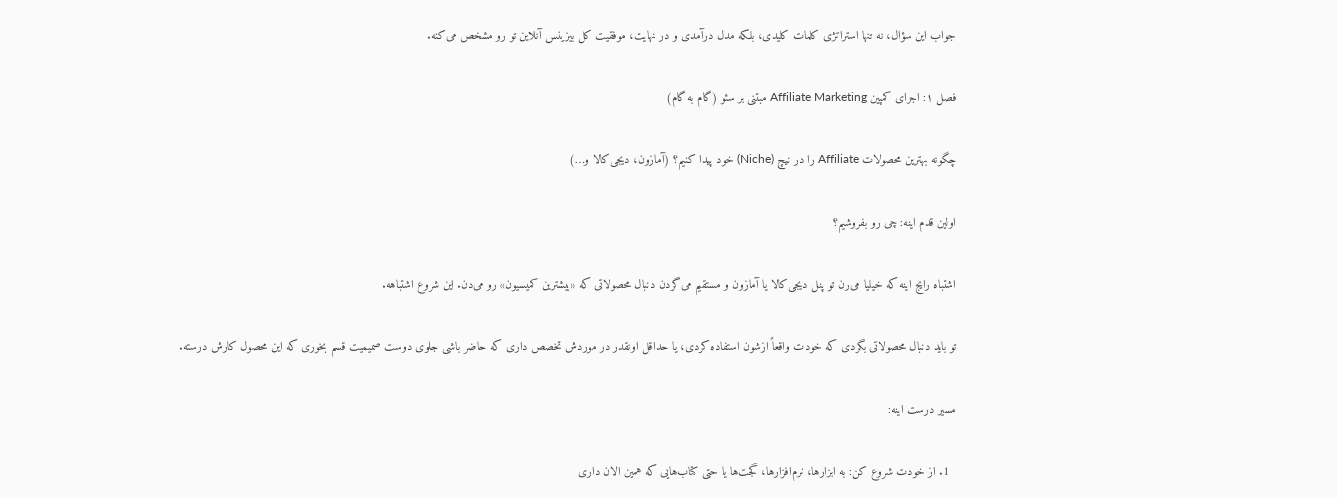جواب این سؤال، نه تنها استراتژی کلمات کلیدی، بلکه مدل درآمدی و در نهایت، موفقیت کل بیزینس آنلاین تو رو مشخص می‌کنه.

فصل ۱: اجرای کمپین Affiliate Marketing مبتنی بر سئو (گام به گام)

چگونه بهترین محصولات Affiliate را در نیچ (Niche) خود پیدا کنیم؟ (آمازون، دیجی‌کالا و…)

اولین قدم اینه: چی رو بفروشیم؟

اشتباه رایج اینه که خیلیا می‌رن تو پنل دیجی‌کالا یا آمازون و مستقیم می‌گردن دنبال محصولاتی که «بیشترین کمیسیون» رو می‌دن. این شروع اشتباهه.

تو باید دنبال محصولاتی بگردی که خودت واقعاً ازشون استفاده کردی، یا حداقل اونقدر در موردش تخصص داری که حاضر باشی جلوی دوست صمیمیت قسم بخوری که این محصول کارش درسته.

مسیر درست اینه:

  1. از خودت شروع کن: به ابزارها، نرم‌افزارها، گجت‌ها یا حتی کتاب‌هایی که همین الان داری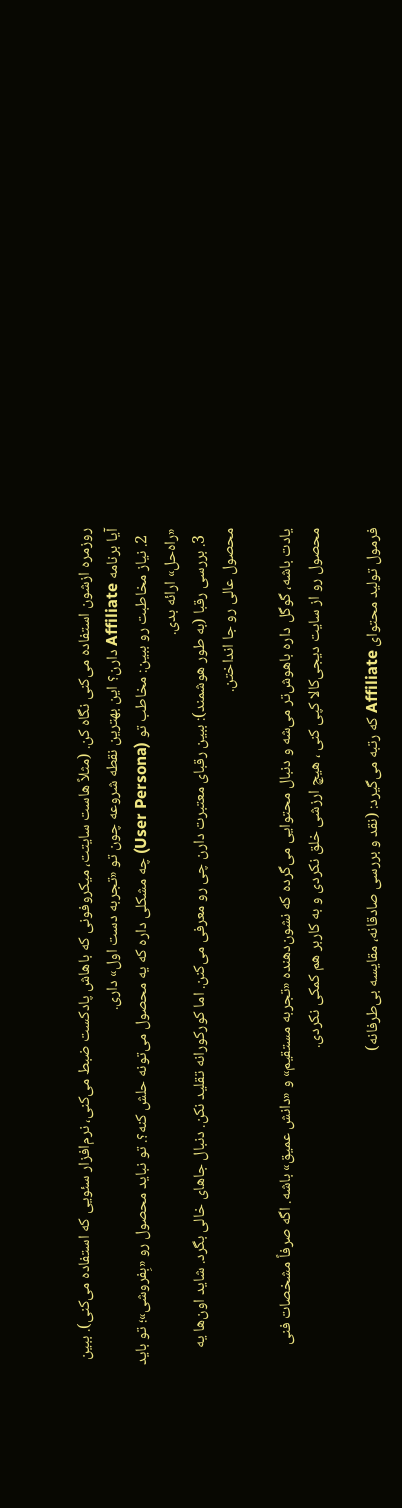روزمره ازشون استفاده می‌کنی نگاه کن. (مثلاً هاست سایتت، میکروفونی که باهاش پادکست ضبط می‌کنی، نرم‌افزار سئویی که استفاده می‌کنی). ببین آیا برنامه Affiliate دارن؟ این بهترین نقطه شروعه چون تو «تجربه دست اول» داری.
  2. نیاز مخاطبت رو ببین: مخاطب تو (User Persona) چه مشکلی داره که یه محصول می‌تونه حلش کنه؟. تو نباید محصول رو «بِفروشی»؛ تو باید «راه‌حل» ارائه بدی.
  3. بررسی رقبا (به طور هوشمند): ببین رقبای معتبرت دارن چی رو معرفی می‌کنن. اما کورکورانه تقلید نکن. دنبال جاهای خالی بگرد. شاید اون‌ها یه محصول عالی رو جا انداختن.

یادت باشه، گوگل داره باهوش‌تر می‌شه و دنبال محتوایی می‌گرده که نشون‌دهنده «تجربه مستقیم» و «دانش عمیق» باشه. اگه صرفاً مشخصات فنی محصول رو از سایت دیجی‌کالا کپی کنی ، هیچ ارزشی خلق نکردی و به کاربر هم کمکی نکردی.

فرمول تولید محتوای Affiliate که رتبه می‌گیرد: (نقد و بررسی صادقانه، مقایسه بی‌طرفانه)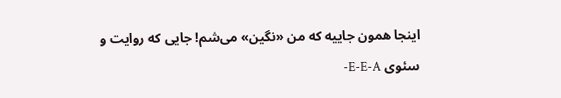اینجا همون جاییه که من «نگین» می‌شم! جایی که روایت و سئوی E-E-A-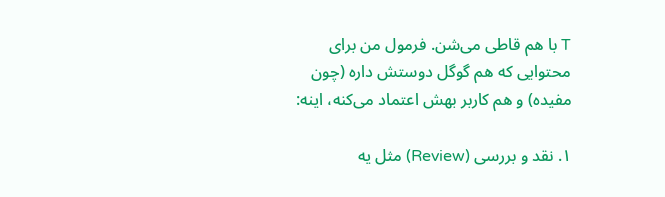T با هم قاطی می‌شن. فرمول من برای محتوایی که هم گوگل دوستش داره (چون مفیده) و هم کاربر بهش اعتماد می‌کنه، اینه:

۱. نقد و بررسی (Review) مثل یه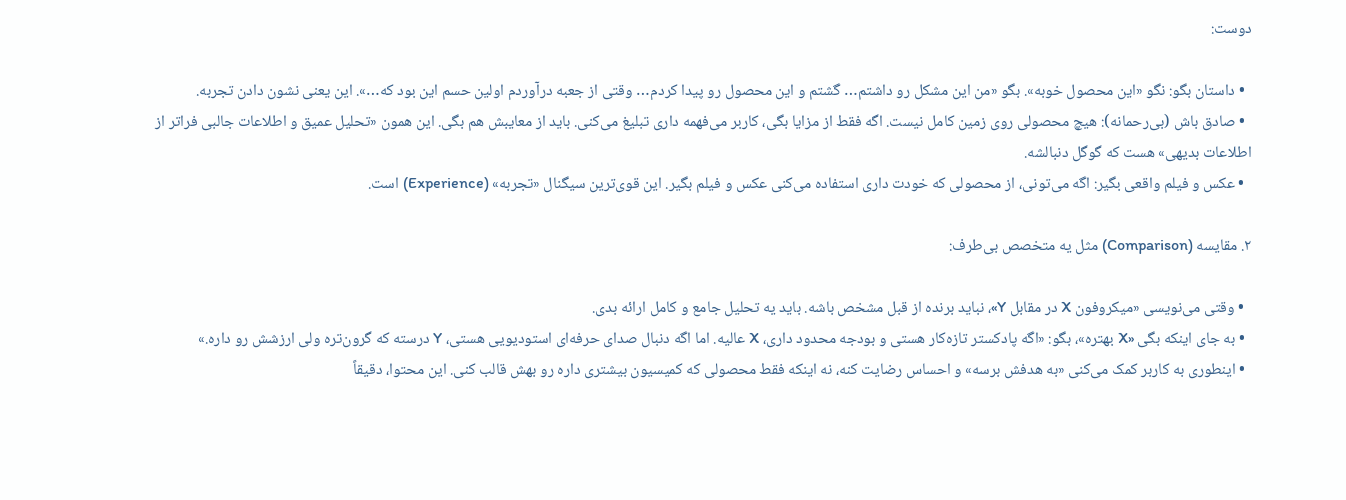دوست:

  • داستان بگو: نگو «این محصول خوبه». بگو «من این مشکل رو داشتم… گشتم و این محصول رو پیدا کردم… وقتی از جعبه درآوردم اولین حسم این بود که…». این یعنی نشون دادن تجربه.
  • صادق باش (بی‌رحمانه): هیچ محصولی روی زمین کامل نیست. اگه فقط از مزایا بگی، کاربر می‌فهمه داری تبلیغ می‌کنی. باید از معایبش هم بگی. این همون «تحلیل عمیق و اطلاعات جالبی فراتر از اطلاعات بدیهی» هست که گوگل دنبالشه.
  • عکس و فیلم واقعی بگیر: اگه می‌تونی، از محصولی که خودت داری استفاده می‌کنی عکس و فیلم بگیر. این قوی‌ترین سیگنال «تجربه» (Experience) است.

۲. مقایسه (Comparison) مثل یه متخصص بی‌طرف:

  • وقتی می‌نویسی «میکروفون X در مقابل Y»، نباید برنده از قبل مشخص باشه. باید یه تحلیل جامع و کامل ارائه بدی.
  • به جای اینکه بگی «X بهتره»، بگو: «اگه پادکستر تازه‌کار هستی و بودجه محدود داری، X عالیه. اما اگه دنبال صدای حرفه‌ای استودیویی هستی، Y درسته که گرون‌تره ولی ارزشش رو داره.»
  • اینطوری به کاربر کمک می‌کنی «به هدفش برسه» و احساس رضایت کنه، نه اینکه فقط محصولی که کمیسیون بیشتری داره رو بهش قالب کنی. این محتوا، دقیقاً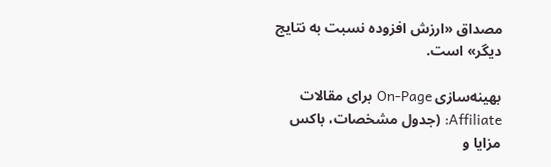مصداق «ارزش افزوده نسبت به نتایج دیگر» است.

بهینه‌سازی On-Page برای مقالات Affiliate: (جدول مشخصات، باکس مزایا و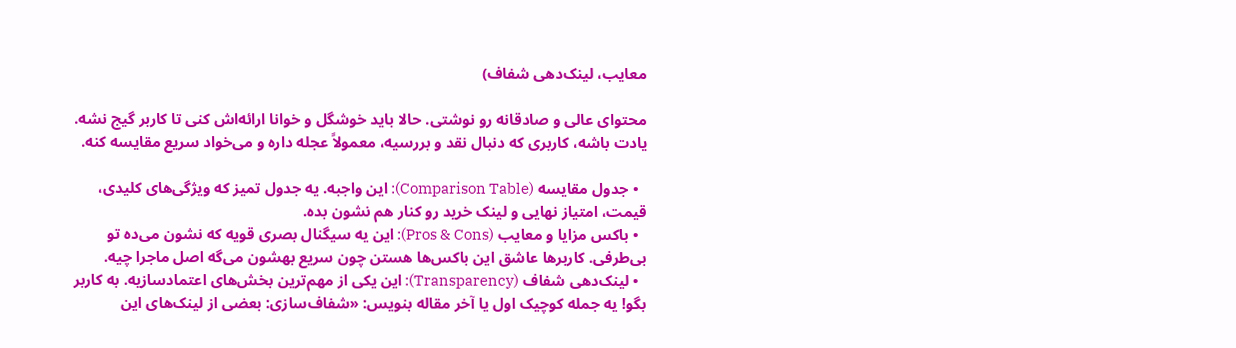معایب، لینک‌دهی شفاف)

محتوای عالی و صادقانه رو نوشتی. حالا باید خوشگل و خوانا ارائه‌اش کنی تا کاربر گیج نشه. یادت باشه، کاربری که دنبال نقد و بررسیه، معمولاً عجله داره و می‌خواد سریع مقایسه کنه.

  • جدول مقایسه (Comparison Table): این واجبه. یه جدول تمیز که ویژگی‌های کلیدی، قیمت، امتیاز نهایی و لینک خرید رو کنار هم نشون بده.
  • باکس مزایا و معایب (Pros & Cons): این یه سیگنال بصری قویه که نشون می‌ده تو بی‌طرفی. کاربرها عاشق این باکس‌ها هستن چون سریع بهشون می‌گه اصل ماجرا چیه.
  • لینک‌دهی شفاف (Transparency): این یکی از مهم‌ترین بخش‌های اعتمادسازیه. به کاربر بگو! یه جمله کوچیک اول یا آخر مقاله بنویس: «شفاف‌سازی: بعضی از لینک‌های این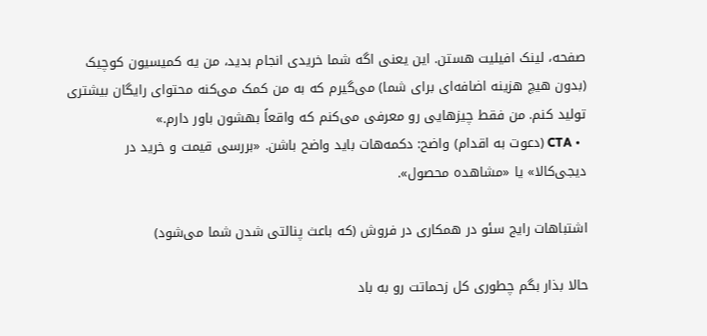صفحه، لینک افیلیت هستن. این یعنی اگه شما خریدی انجام بدید، من یه کمیسیون کوچیک (بدون هیچ هزینه اضافه‌ای برای شما) می‌گیرم که به من کمک می‌کنه محتوای رایگان بیشتری تولید کنم. من فقط چیزهایی رو معرفی می‌کنم که واقعاً بهشون باور دارم.»
  • CTA (دعوت به اقدام) واضح: دکمه‌هات باید واضح باشن. «بررسی قیمت و خرید در دیجی‌کالا» یا «مشاهده محصول».

اشتباهات رایج سئو در همکاری در فروش (که باعث پنالتی شدن شما می‌شود)

حالا بذار بگم چطوری کل زحماتت رو به باد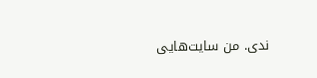ندی. من سایت‌هایی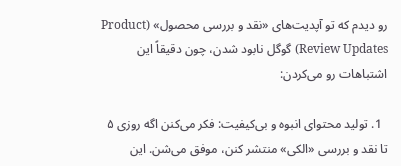رو دیدم که تو آپدیت‌های «نقد و بررسی محصول» (Product Review Updates) گوگل نابود شدن، چون دقیقاً این اشتباهات رو می‌کردن:

  1. تولید محتوای انبوه و بی‌کیفیت: فکر می‌کنن اگه روزی ۵ تا نقد و بررسی «الکی» منتشر کنن، موفق می‌شن. این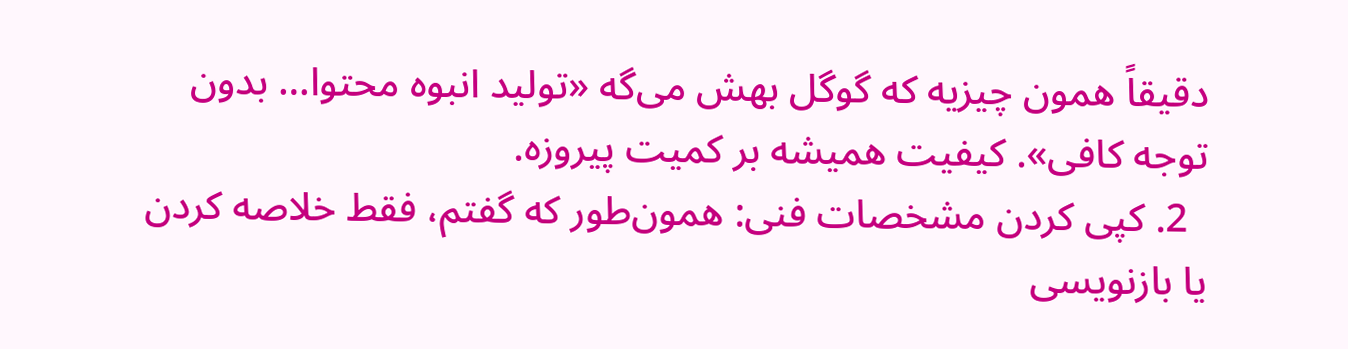دقیقاً همون چیزیه که گوگل بهش می‌گه «تولید انبوه محتوا… بدون توجه کافی». کیفیت همیشه بر کمیت پیروزه.
  2. کپی کردن مشخصات فنی: همون‌طور که گفتم، فقط خلاصه کردن یا بازنویسی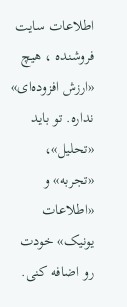اطلاعات سایت فروشنده ، هیچ «ارزش افزوده‌ای» نداره. تو باید «تحلیل»، «تجربه» و «اطلاعات یونیک» خودت  رو اضافه کنی.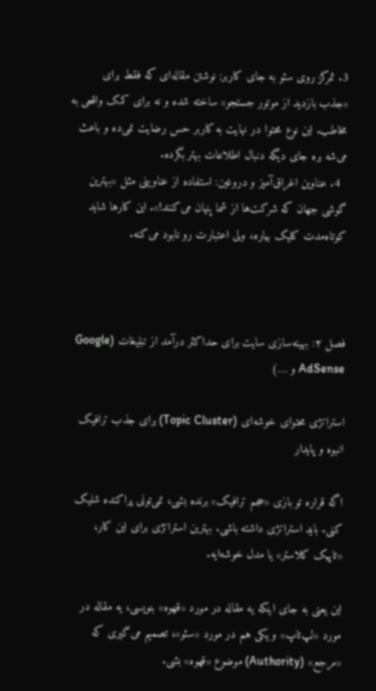3. تمرکز روی سئو به جای کاربر: نوشتن مقاله‌ای که فقط برای «جذب بازدید از موتور جستجو» ساخته شده و نه برای کمک واقعی به مخاطب. این نوع محتوا در نهایت به کاربر حس رضایت نمی‌ده و باعث می‌شه بره جای دیگه دنبال اطلاعات بهتر بگرده.
  4. عناوین اغراق‌آمیز و دروغین: استفاده از عناوینی مثل «بهترین گوشی جهان که شرکت‌ها از شما پنهان می‌کنند!». این کارها شاید کوتاه‌مدت کلیک بیاره، ولی اعتبارت رو نابود می‌کنه.



فصل ۲: بهینه‌سازی سایت برای حداکثر درآمد از تبلیغات (Google AdSense و …)

استراتژی محتوای خوشه‌ای (Topic Cluster) برای جذب ترافیک انبوه و پایدار

اگه قراره تو بازی «حجم ترافیک» برنده بشی، نمی‌تونی پراکنده شلیک کنی. باید استراتژی داشته باشی. بهترین استراتژی برای این کار، «تاپیک کلاستر» یا مدل خوشه‌ایه.

این یعنی به جای اینکه یه مقاله در مورد «قهوه» بنویسی، یه مقاله در مورد «لپ‌تاپ» و یکی هم در مورد «سئو»، تصمیم می‌گیری که «مرجع» (Authority) موضوع «قهوه» بشی.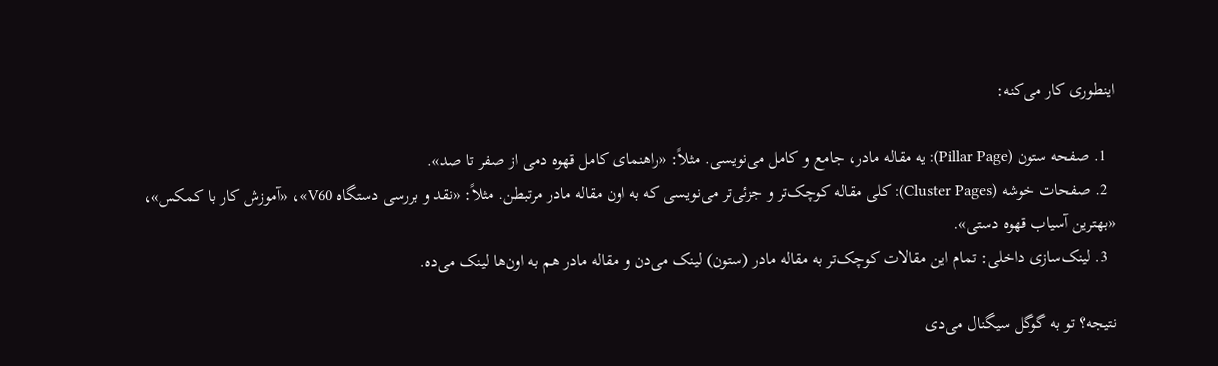اینطوری کار می‌کنه:

  1. صفحه ستون (Pillar Page): یه مقاله مادر، جامع و کامل می‌نویسی. مثلاً: «راهنمای کامل قهوه دمی از صفر تا صد».
  2. صفحات خوشه (Cluster Pages): کلی مقاله کوچک‌تر و جزئی‌تر می‌نویسی که به اون مقاله مادر مرتبطن. مثلاً: «نقد و بررسی دستگاه V60»، «آموزش کار با کمکس»، «بهترین آسیاب قهوه دستی».
  3. لینک‌سازی داخلی: تمام این مقالات کوچک‌تر به مقاله مادر (ستون) لینک می‌دن و مقاله مادر هم به اون‌ها لینک می‌ده.

نتیجه؟ تو به گوگل سیگنال می‌دی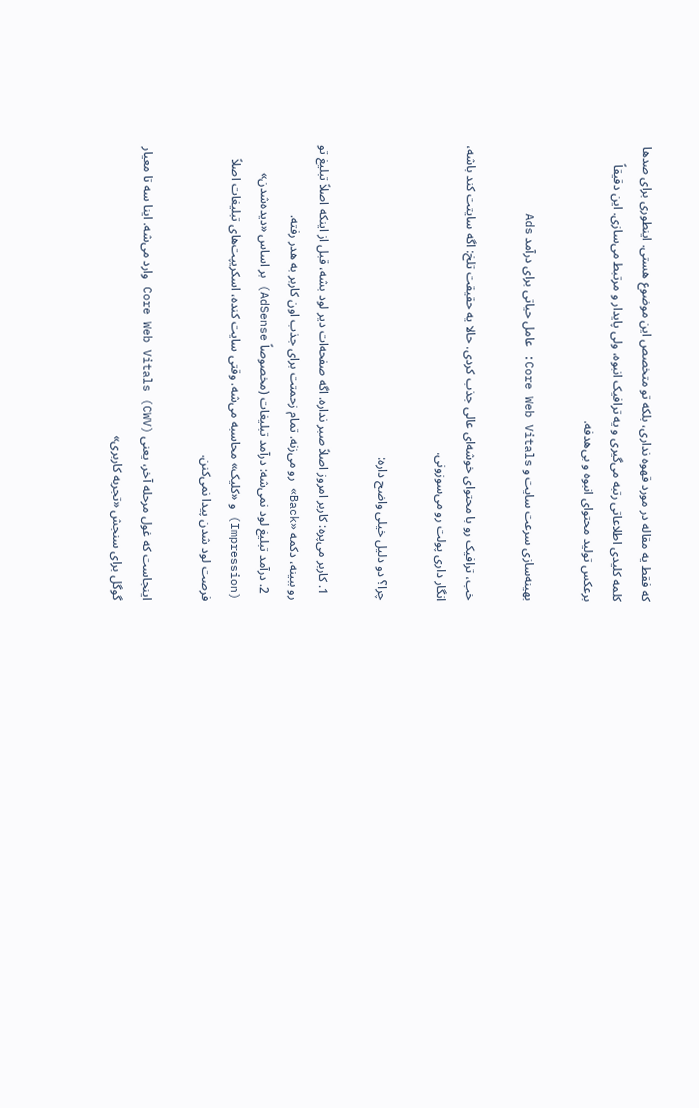که فقط یه مقاله در مورد قهوه نداری، بلکه تو متخصص این موضوع هستی. اینطوری برای صدها کلمه کلیدی اطلاعاتی رتبه می‌گیری و یه ترافیک انبوه، ولی پایدار و مرتبط می‌سازی. این دقیقاً برعکس تولید محتوای انبوه و بی‌هدفه.

بهینه‌سازی سرعت سایت و Core Web Vitals: عامل حیاتی برای درآمد Ads

خب، ترافیک رو با محتوای خوشه‌ای عالی جذب کردی. حالا یه حقیقت تلخ: اگه سایتت کند باشه، انگار داری پولت رو می‌سوزونی.

چرا؟ دو دلیل خیلی واضح داره:

  1. کاربر می‌پره: کاربر امروز اصلاً صبر نداره. اگه صفحه‌ات دیر لود بشه، قبل از اینکه اصلاً تبلیغ تو رو ببینه، دکمه «Back» رو می‌زنه. تمام زحمتت برای جذب اون کاربر به هدر رفته.
  2. درآمد تبلیغ لود نمی‌شه: درآمد تبلیغات (مخصوصاً AdSense) بر اساس «دیده‌شدن» (Impression) و «کلیک» محاسبه می‌شه. وقتی سایت کنده، اسکریپت‌های تبلیغات اصلاً فرصت لود شدن پیدا نمی‌کنن.

اینجاست که غول مرحله آخر، یعنی Core Web Vitals (CWV) وارد می‌شه. اینا سه تا معیار گوگل برای سنجش «تجربه کاربری»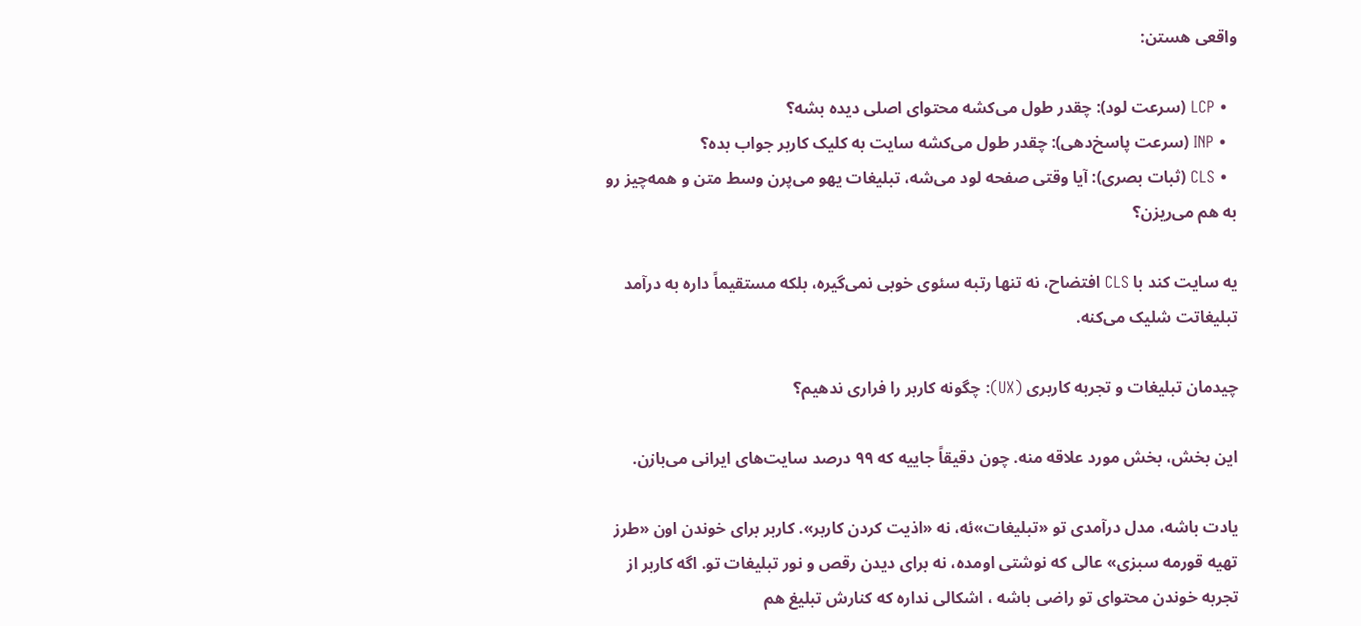واقعی هستن:

  • LCP (سرعت لود): چقدر طول می‌کشه محتوای اصلی دیده بشه؟
  • INP (سرعت پاسخ‌دهی): چقدر طول می‌کشه سایت به کلیک کاربر جواب بده؟
  • CLS (ثبات بصری): آیا وقتی صفحه لود می‌شه، تبلیغات یهو می‌پرن وسط متن و همه‌چیز رو به هم می‌ریزن؟

یه سایت کند با CLS افتضاح، نه تنها رتبه سئوی خوبی نمی‌گیره، بلکه مستقیماً داره به درآمد تبلیغاتت شلیک می‌کنه.

چیدمان تبلیغات و تجربه کاربری (UX): چگونه کاربر را فراری ندهیم؟

این بخش، بخش مورد علاقه منه. چون دقیقاً جاییه که ۹۹ درصد سایت‌های ایرانی می‌بازن.

یادت باشه، مدل درآمدی تو «تبلیغات»ئه، نه «اذیت کردن کاربر». کاربر برای خوندن اون «طرز تهیه قورمه سبزی» عالی که نوشتی اومده، نه برای دیدن رقص و نور تبلیغات تو. اگه کاربر از تجربه خوندن محتوای تو راضی باشه ، اشکالی نداره که کنارش تبلیغ هم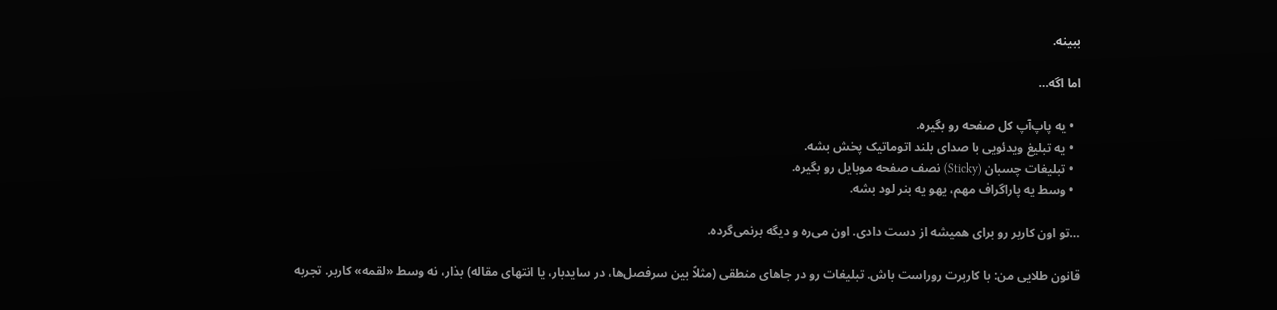ببینه.

اما اگه…

  • یه پاپ‌آپ کل صفحه رو بگیره.
  • یه تبلیغ ویدئویی با صدای بلند اتوماتیک پخش بشه.
  • تبلیغات چسبان (Sticky) نصف صفحه موبایل رو بگیره.
  • وسط یه پاراگراف مهم، یهو یه بنر لود بشه.

…تو اون کاربر رو برای همیشه از دست دادی. اون می‌ره و دیگه برنمی‌گرده.

قانون طلایی من: با کاربرت روراست باش. تبلیغات رو در جاهای منطقی (مثلاً بین سرفصل‌ها، در سایدبار، یا انتهای مقاله) بذار، نه وسط «لقمه» کاربر. تجربه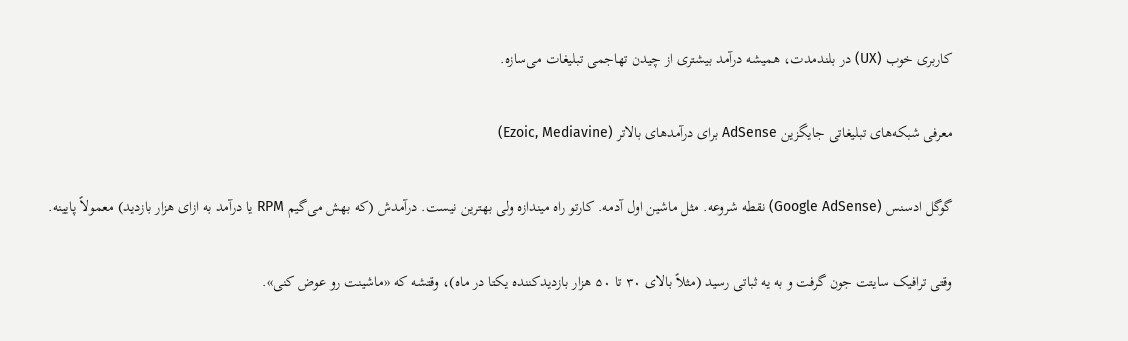کاربری خوب (UX) در بلندمدت، همیشه درآمد بیشتری از چیدن تهاجمی تبلیغات می‌سازه.

معرفی شبکه‌های تبلیغاتی جایگزین AdSense برای درآمدهای بالاتر (Ezoic, Mediavine)

گوگل ادسنس (Google AdSense) نقطه شروعه. مثل ماشین اول آدمه. کارتو راه میندازه ولی بهترین نیست. درآمدش (که بهش می‌گیم RPM یا درآمد به ازای هزار بازدید) معمولاً پایینه.

وقتی ترافیک سایتت جون گرفت و به یه ثباتی رسید (مثلاً بالای ۳۰ تا ۵۰ هزار بازدیدکننده یکتا در ماه)، وقتشه که «ماشینت رو عوض کنی».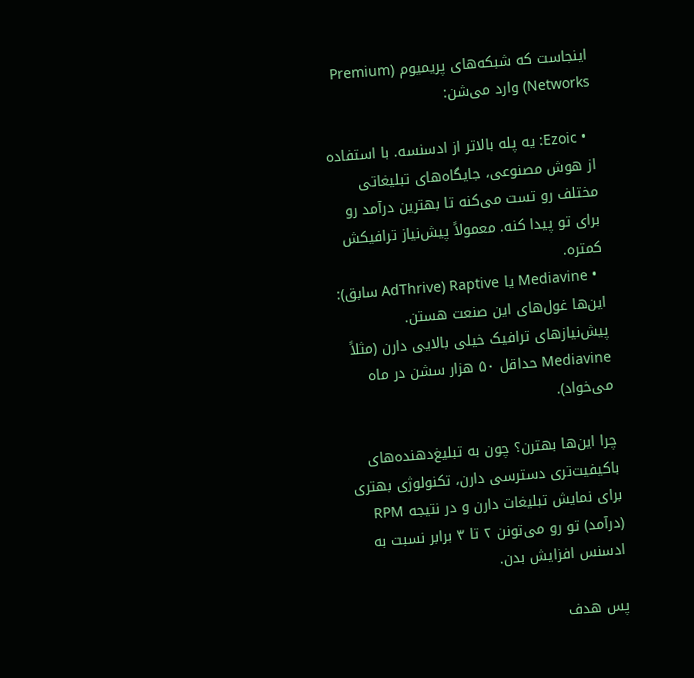اینجاست که شبکه‌های پریمیوم (Premium Networks) وارد می‌شن:

  • Ezoic: یه پله بالاتر از ادسنسه. با استفاده از هوش مصنوعی، جایگاه‌های تبلیغاتی مختلف رو تست می‌کنه تا بهترین درآمد رو برای تو پیدا کنه. معمولاً پیش‌نیاز ترافیکش کمتره.
  • Mediavine یا Raptive (AdThrive سابق): این‌ها غول‌های این صنعت هستن. پیش‌نیازهای ترافیک خیلی بالایی دارن (مثلاً Mediavine حداقل ۵۰ هزار سشن در ماه می‌خواد).

چرا این‌ها بهترن؟ چون به تبلیغ‌دهنده‌های باکیفیت‌تری دسترسی دارن، تکنولوژی بهتری برای نمایش تبلیغات دارن و در نتیجه RPM (درآمد) تو رو می‌تونن ۲ تا ۳ برابر نسبت به ادسنس افزایش بدن.

پس هدف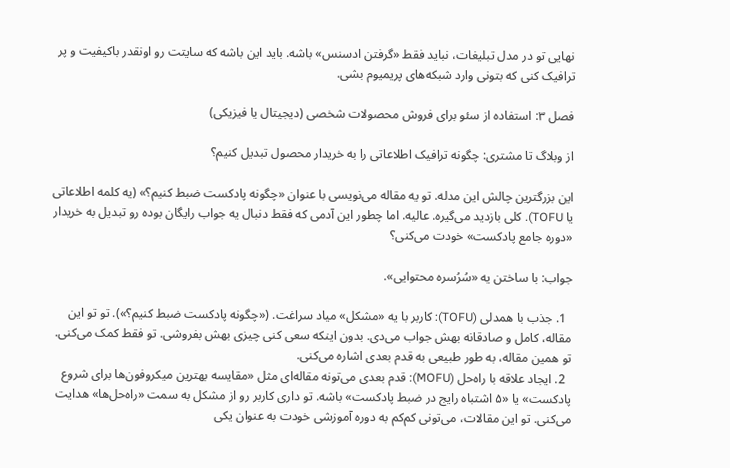نهایی تو در مدل تبلیغات، نباید فقط «گرفتن ادسنس» باشه. باید این باشه که سایتت رو اونقدر باکیفیت و پر ترافیک کنی که بتونی وارد شبکه‌های پریمیوم بشی.

فصل ۳: استفاده از سئو برای فروش محصولات شخصی (دیجیتال یا فیزیکی)

از وبلاگ تا مشتری: چگونه ترافیک اطلاعاتی را به خریدار محصول تبدیل کنیم؟

این بزرگترین چالش این مدله. تو یه مقاله می‌نویسی با عنوان «چگونه پادکست ضبط کنیم؟» (یه کلمه اطلاعاتی یا TOFU). کلی بازدید می‌گیره. عالیه. اما چطور این آدمی که فقط دنبال یه جواب رایگان بوده رو تبدیل به خریدار «دوره جامع پادکست» خودت می‌کنی؟

جواب: با ساختن یه «سُرُسره محتوایی».

  1. جذب با همدلی (TOFU): کاربر با یه «مشکل» میاد سراغت. («چگونه پادکست ضبط کنیم؟»). تو تو این مقاله، کامل و صادقانه بهش جواب می‌دی. بدون اینکه سعی کنی چیزی بهش بفروشی. تو فقط کمک می‌کنی. تو همین مقاله، به طور طبیعی به قدم بعدی اشاره می‌کنی.
  2. ایجاد علاقه با راه‌حل (MOFU): قدم بعدی می‌تونه مقاله‌ای مثل «مقایسه بهترین میکروفون‌ها برای شروع پادکست» یا «۵ اشتباه رایج در ضبط پادکست» باشه. تو داری کاربر رو از مشکل به سمت «راه‌حل‌ها» هدایت می‌کنی. تو این مقالات، می‌تونی کم‌کم به دوره آموزشی خودت به عنوان یکی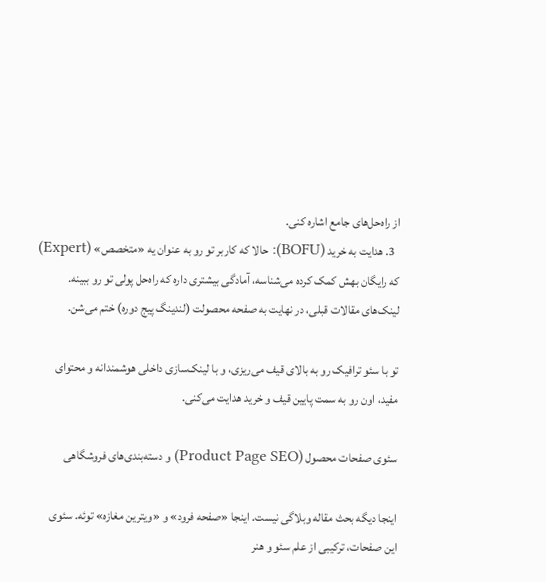از راه‌حل‌های جامع اشاره کنی.
  3. هدایت به خرید (BOFU): حالا که کاربر تو رو به عنوان یه «متخصص» (Expert) که رایگان بهش کمک کرده می‌شناسه، آمادگی بیشتری داره که راه‌حل پولی تو رو ببینه. لینک‌های مقالات قبلی، در نهایت به صفحه محصولت (لندینگ پیج دوره) ختم می‌شن.

تو با سئو ترافیک رو به بالای قیف می‌ریزی، و با لینک‌سازی داخلی هوشمندانه و محتوای مفید، اون رو به سمت پایین قیف و خرید هدایت می‌کنی.

سئوی صفحات محصول (Product Page SEO) و دسته‌بندی‌های فروشگاهی

اینجا دیگه بحث مقاله وبلاگی نیست. اینجا «صفحه فرود» و «ویترین مغازه» توئه. سئوی این صفحات، ترکیبی از علم سئو و هنر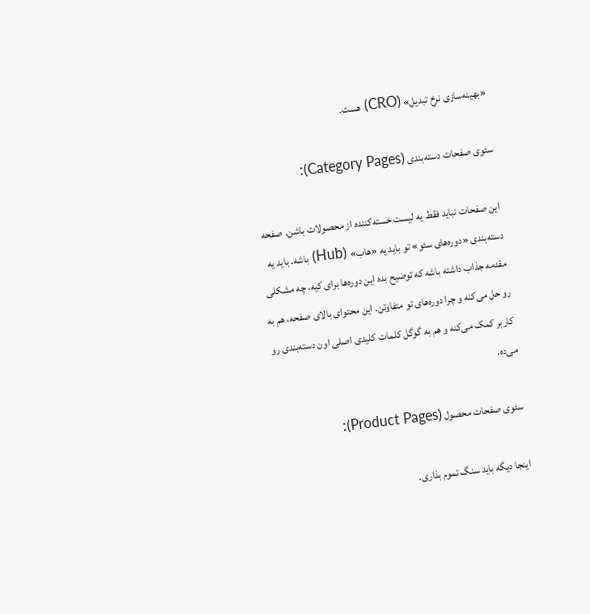«بهینه‌سازی نرخ تبدیل» (CRO) هست.

سئوی صفحات دسته‌بندی (Category Pages):

این صفحات نباید فقط یه لیست خسته‌کننده از محصولات باشن. صفحه دسته‌بندی «دوره‌های سئو» تو باید یه «هاب» (Hub) باشه. باید یه مقدمه جذاب داشته باشه که توضیح بده این دوره‌ها برای کیه، چه مشکلی رو حل می‌کنه و چرا دوره‌های تو متفاوتن. این محتوای بالای صفحه، هم به کاربر کمک می‌کنه و هم به گوگل کلمات کلیدی اصلی اون دسته‌بندی رو می‌ده.

سئوی صفحات محصول (Product Pages):

اینجا دیگه باید سنگ تموم بذاری.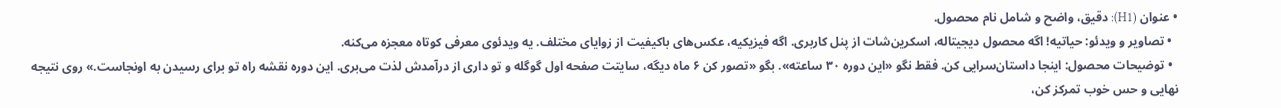• عنوان (H1): دقیق، واضح و شامل نام محصول.
  • تصاویر و ویدئو: حیاتیه! اگه محصول دیجیتاله، اسکرین‌شات از پنل کاربری. اگه فیزیکیه، عکس‌های باکیفیت از زوایای مختلف. یه ویدئوی معرفی کوتاه معجزه می‌کنه.
  • توضیحات محصول: اینجا داستان‌سرایی کن. فقط نگو «این دوره ۳۰ ساعته». بگو «تصور کن ۶ ماه دیگه، سایتت صفحه اول گوگله و تو داری از درآمدش لذت می‌بری. این دوره نقشه راه تو برای رسیدن به اونجاست.» روی نتیجه نهایی و حس خوب تمرکز کن،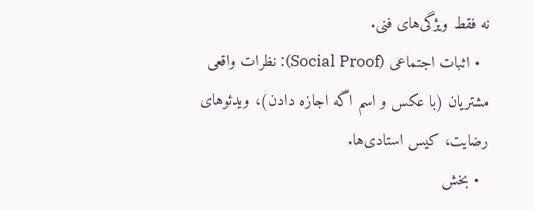نه فقط ویژگی‌های فنی.
  • اثبات اجتماعی (Social Proof): نظرات واقعی مشتریان (با عکس و اسم اگه اجازه دادن)، ویدئوهای رضایت، کیس استادی‌ها.
  • بخش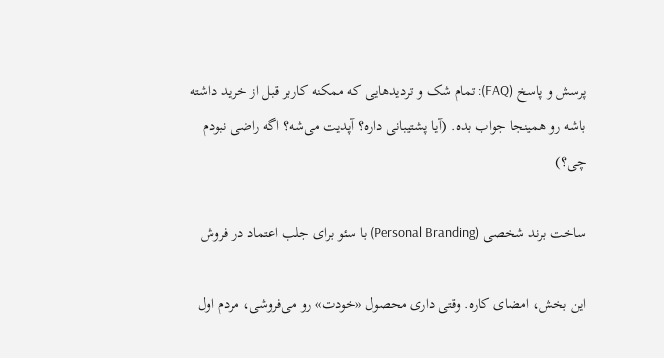پرسش و پاسخ (FAQ): تمام شک و تردیدهایی که ممکنه کاربر قبل از خرید داشته باشه رو همینجا جواب بده. (آیا پشتیبانی داره؟ آپدیت می‌شه؟ اگه راضی نبودم چی؟)

ساخت برند شخصی (Personal Branding) با سئو برای جلب اعتماد در فروش

این بخش، امضای کاره. وقتی داری محصول «خودت» رو می‌فروشی، مردم اول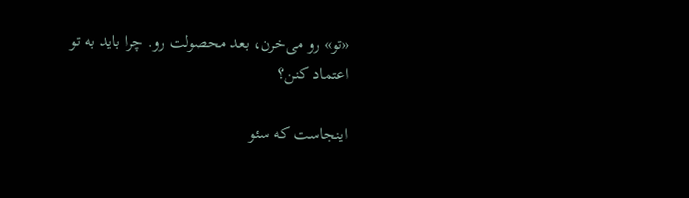«تو» رو می‌خرن، بعد محصولت رو. چرا باید به تو اعتماد کنن؟

اینجاست که سئو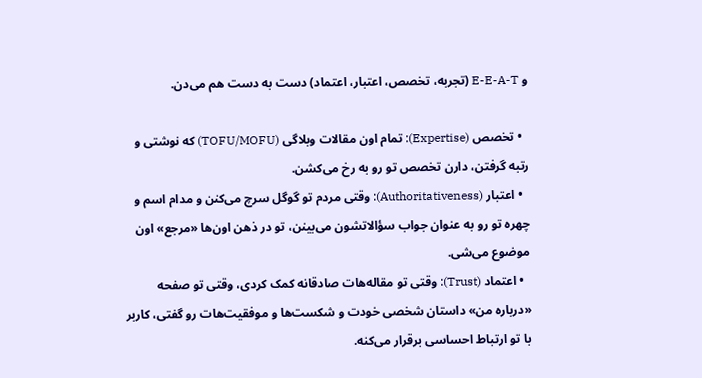و E-E-A-T (تجربه، تخصص، اعتبار، اعتماد) دست به دست هم می‌دن.

  • تخصص (Expertise): تمام اون مقالات وبلاگی (TOFU/MOFU) که نوشتی و رتبه گرفتن، دارن تخصص تو رو به رخ می‌کشن.
  • اعتبار (Authoritativeness): وقتی مردم تو گوگل سرچ می‌کنن و مدام اسم و چهره تو رو به عنوان جواب سؤالاتشون می‌بینن، تو در ذهن اون‌ها «مرجع» اون موضوع می‌شی.
  • اعتماد (Trust): وقتی تو مقاله‌هات صادقانه کمک کردی، وقتی تو صفحه «درباره من» داستان شخصی خودت و شکست‌ها و موفقیت‌هات رو گفتی، کاربر با تو ارتباط احساسی برقرار می‌کنه.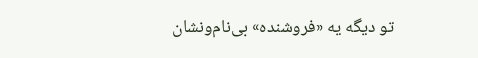تو دیگه یه «فروشنده» بی‌نام‌ونشان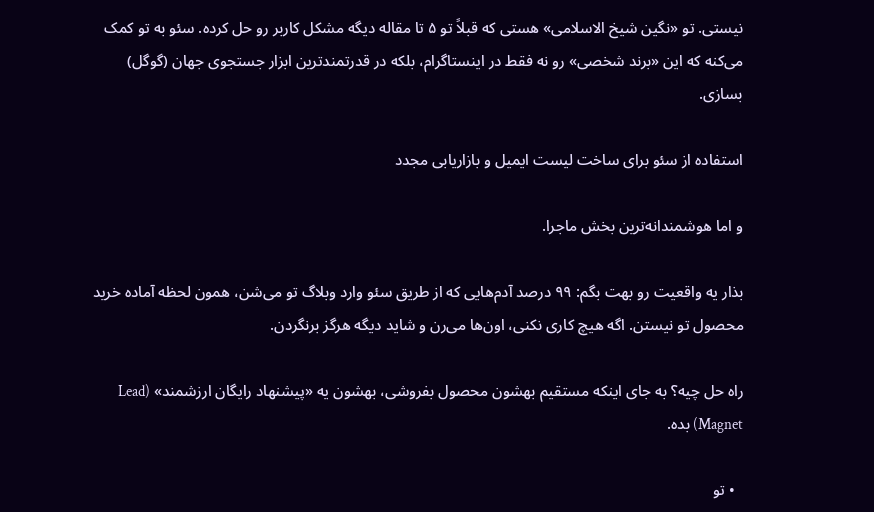نیستی. تو «نگین شیخ الاسلامی» هستی که قبلاً تو ۵ تا مقاله دیگه مشکل کاربر رو حل کرده. سئو به تو کمک می‌کنه که این «برند شخصی» رو نه فقط در اینستاگرام، بلکه در قدرتمندترین ابزار جستجوی جهان (گوگل) بسازی.

استفاده از سئو برای ساخت لیست ایمیل و بازاریابی مجدد

و اما هوشمندانه‌ترین بخش ماجرا.

بذار یه واقعیت رو بهت بگم: ۹۹ درصد آدم‌هایی که از طریق سئو وارد وبلاگ تو می‌شن، همون لحظه آماده خرید محصول تو نیستن. اگه هیچ کاری نکنی، اون‌ها می‌رن و شاید دیگه هرگز برنگردن.

راه حل چیه؟ به جای اینکه مستقیم بهشون محصول بفروشی، بهشون یه «پیشنهاد رایگان ارزشمند» (Lead Magnet) بده.

  • تو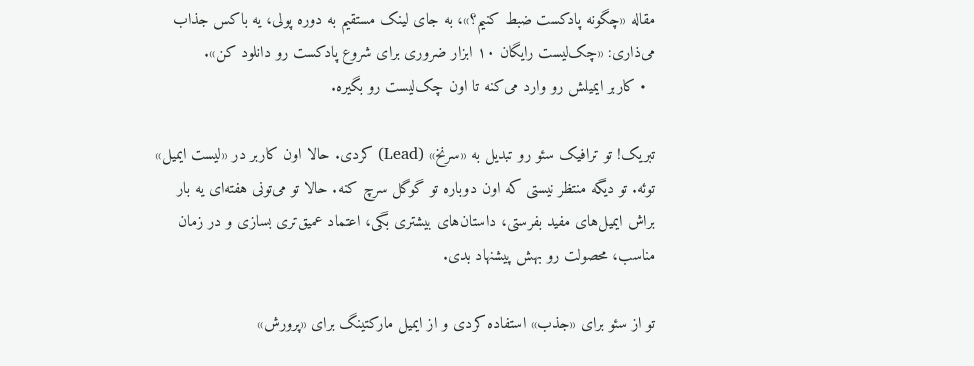مقاله «چگونه پادکست ضبط کنیم؟»، به جای لینک مستقیم به دوره پولی، یه باکس جذاب می‌ذاری: «چک‌لیست رایگان ۱۰ ابزار ضروری برای شروع پادکست رو دانلود کن».
  • کاربر ایمیلش رو وارد می‌کنه تا اون چک‌لیست رو بگیره.

تبریک! تو ترافیک سئو رو تبدیل به «سرنخ» (Lead) کردی. حالا اون کاربر در «لیست ایمیل» توئه. تو دیگه منتظر نیستی که اون دوباره تو گوگل سرچ کنه. حالا تو می‌تونی هفته‌ای یه بار براش ایمیل‌های مفید بفرستی، داستان‌های بیشتری بگی، اعتماد عمیق‌تری بسازی و در زمان مناسب، محصولت رو بهش پیشنهاد بدی.

تو از سئو برای «جذب» استفاده کردی و از ایمیل مارکتینگ برای «پرورش»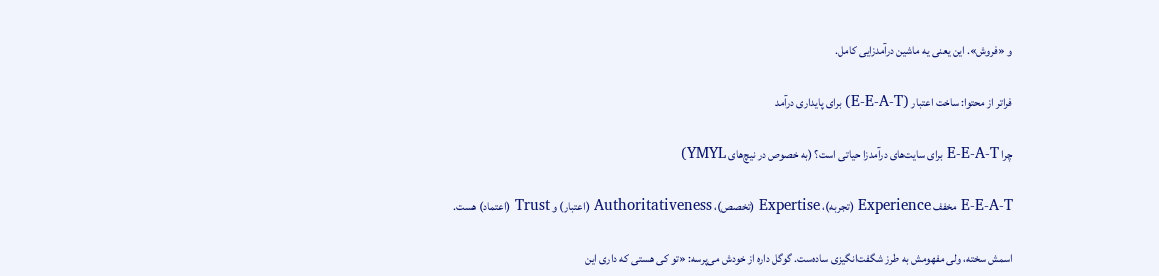و «فروش». این یعنی یه ماشین درآمدزایی کامل.

فراتر از محتوا: ساخت اعتبار (E-E-A-T) برای پایداری درآمد

چرا E-E-A-T برای سایت‌های درآمدزا حیاتی است؟ (به خصوص در نیچ‌های YMYL)

E-E-A-T مخفف Experience (تجربه)، Expertise (تخصص)، Authoritativeness (اعتبار) و Trust (اعتماد) هست.

اسمش سخته، ولی مفهومش به طرز شگفت‌انگیزی ساده‌ست. گوگل داره از خودش می‌پرسه: «تو کی هستی که داری این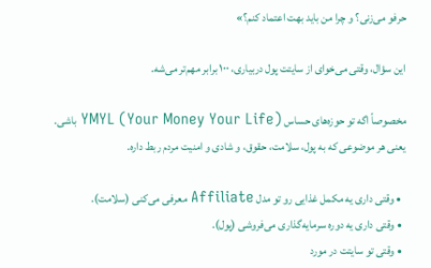حرفو می‌زنی؟ و چرا من باید بهت اعتماد کنم؟»

این سؤال، وقتی می‌خوای از سایتت پول دربیاری، ۱۰۰ برابر مهم‌تر می‌شه.

مخصوصاً اگه تو حوزه‌های حساس YMYL (Your Money Your Life) باشی. یعنی هر موضوعی که به پول، سلامت، حقوق، و شادی و امنیت مردم ربط داره.

  • وقتی داری یه مکمل غذایی رو تو مدل Affiliate معرفی می‌کنی (سلامت).
  • وقتی داری یه دوره سرمایه‌گذاری می‌فروشی (پول).
  • وقتی تو سایتت در مورد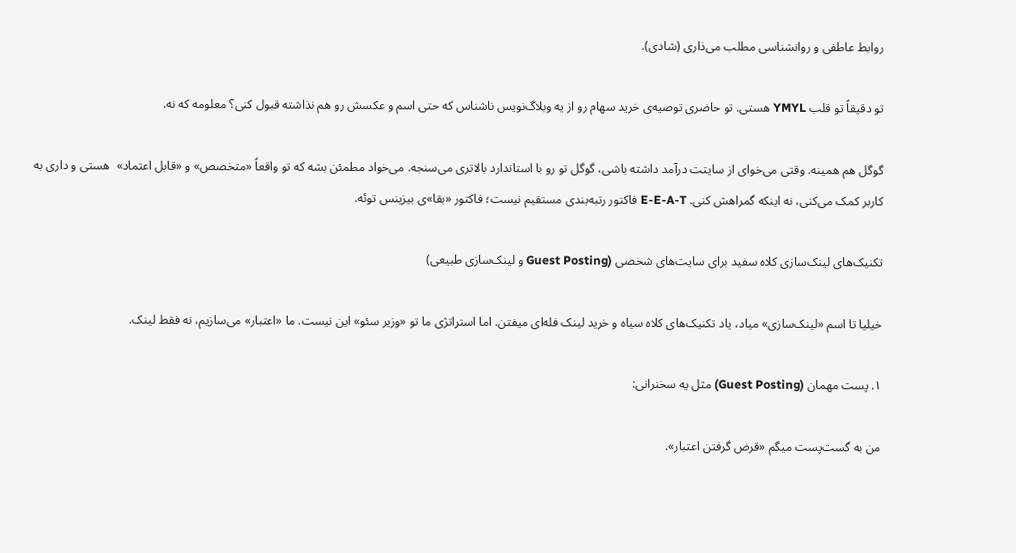روابط عاطفی و روانشناسی مطلب می‌ذاری (شادی).

تو دقیقاً تو قلب YMYL هستی. تو حاضری توصیه‌ی خرید سهام رو از یه وبلاگ‌نویس ناشناس که حتی اسم و عکسش رو هم نذاشته قبول کنی؟ معلومه که نه.

گوگل هم همینه. وقتی می‌خوای از سایتت درآمد داشته باشی، گوگل تو رو با استاندارد بالاتری می‌سنجه. می‌خواد مطمئن بشه که تو واقعاً «متخصص» و «قابل اعتماد»  هستی و داری به کاربر کمک می‌کنی، نه اینکه گمراهش کنی. E-E-A-T فاکتور رتبه‌بندی مستقیم نیست؛ فاکتور «بقا»ی بیزینس توئه.

تکنیک‌های لینک‌سازی کلاه سفید برای سایت‌های شخصی (Guest Posting و لینک‌سازی طبیعی)

خیلیا تا اسم «لینک‌سازی» میاد، یاد تکنیک‌های کلاه سیاه و خرید لینک فله‌ای میفتن. اما استراتژی ما تو «وزیر سئو» این نیست. ما «اعتبار» می‌سازیم، نه فقط لینک.

۱. پست مهمان (Guest Posting) مثل یه سخنرانی:

من به گست‌پست میگم «قرض گرفتن اعتبار».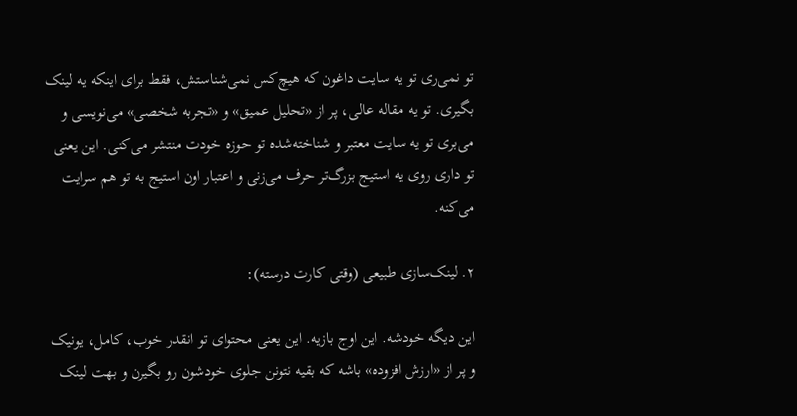تو نمی‌ری تو یه سایت داغون که هیچ‌کس نمی‌شناستش، فقط برای اینکه یه لینک بگیری. تو یه مقاله عالی، پر از «تحلیل عمیق» و «تجربه شخصی» می‌نویسی و می‌بری تو یه سایت معتبر و شناخته‌شده تو حوزه خودت منتشر می‌کنی. این یعنی تو داری روی یه استیج بزرگ‌تر حرف می‌زنی و اعتبار اون استیج به تو هم سرایت می‌کنه.

۲. لینک‌سازی طبیعی (وقتی کارت درسته):

این دیگه خودشه. این اوج بازیه. این یعنی محتوای تو انقدر خوب، کامل، یونیک و پر از «ارزش افزوده» باشه که بقیه نتونن جلوی خودشون رو بگیرن و بهت لینک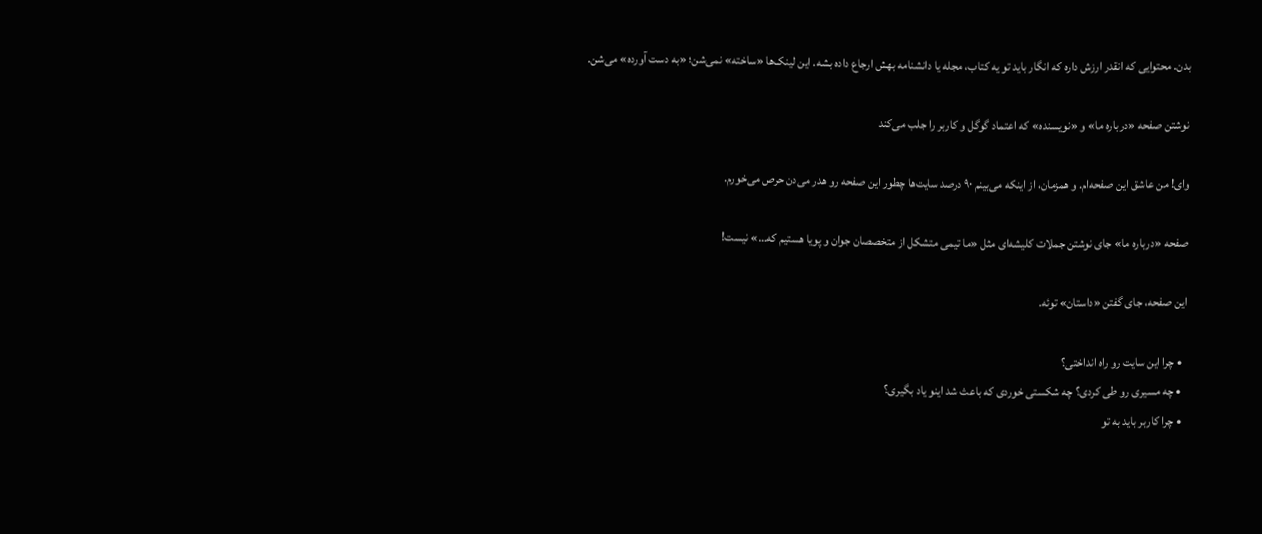بدن. محتوایی که انقدر ارزش داره که انگار باید تو یه کتاب، مجله یا دانشنامه بهش ارجاع داده بشه. این لینک‌ها «ساخته» نمی‌شن؛ «به دست آورده» می‌شن.

نوشتن صفحه «درباره ما» و «نویسنده» که اعتماد گوگل و کاربر را جلب می‌کند

وای! من عاشق این صفحه‌ام. و همزمان، از اینکه می‌بینم ۹۰ درصد سایت‌ها چطور این صفحه رو هدر می‌دن حرص می‌خورم.

صفحه «درباره ما» جای نوشتن جملات کلیشه‌ای مثل «ما تیمی متشکل از متخصصان جوان و پویا هستیم که…» نیست!

این صفحه، جای گفتن «داستان» توئه.

  • چرا این سایت رو راه انداختی؟
  • چه مسیری رو طی کردی؟ چه شکستی خوردی که باعث شد اینو یاد بگیری؟
  • چرا کاربر باید به تو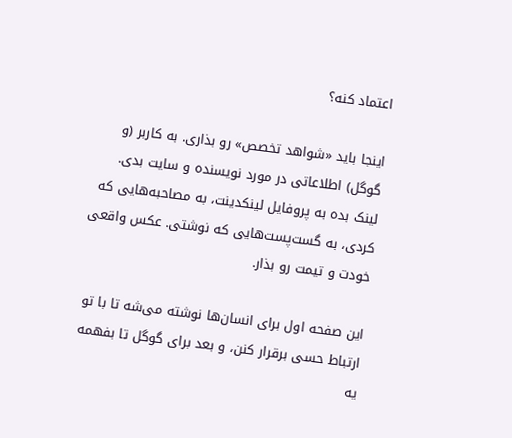اعتماد کنه؟

اینجا باید «شواهد تخصص» رو بذاری. به کاربر (و گوگل) اطلاعاتی در مورد نویسنده و سایت بدی. لینک بده به پروفایل لینکدینت، به مصاحبه‌هایی که کردی، به گست‌پست‌هایی که نوشتی. عکس واقعی خودت و تیمت رو بذار.

این صفحه اول برای انسان‌ها نوشته می‌شه تا با تو ارتباط حسی برقرار کنن، و بعد برای گوگل تا بفهمه یه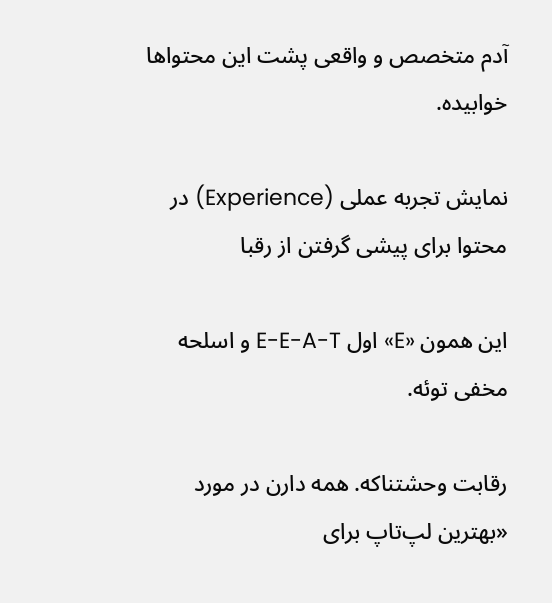آدم متخصص و واقعی پشت این محتواها خوابیده.

نمایش تجربه عملی (Experience) در محتوا برای پیشی گرفتن از رقبا

این همون «E» اول E-E-A-T و اسلحه مخفی توئه.

رقابت وحشتناکه. همه دارن در مورد «بهترین لپ‌تاپ برای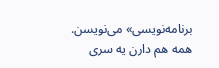برنامه‌نویسی» می‌نویسن. همه هم دارن یه سری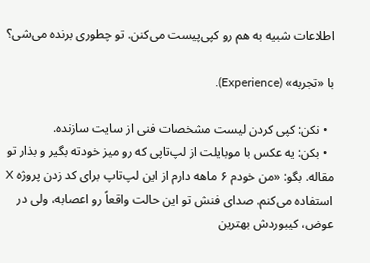اطلاعات شبیه به هم رو کپی‌پیست می‌کنن. تو چطوری برنده می‌شی؟

با «تجربه» (Experience).

  • نکن: کپی کردن لیست مشخصات فنی از سایت سازنده.
  • بکن: یه عکس با موبایلت از لپ‌تاپی که رو میز خودته بگیر و بذار تو مقاله. بگو: «من خودم ۶ ماهه دارم از این لپ‌تاپ برای کد زدن پروژه X استفاده می‌کنم. صدای فنش تو این حالت واقعاً رو اعصابه، ولی در عوض، کیبوردش بهترین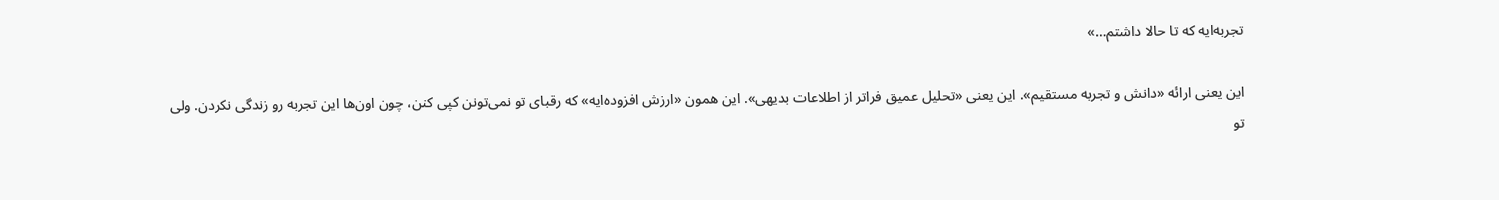تجربه‌ایه که تا حالا داشتم…»

این یعنی ارائه «دانش و تجربه مستقیم». این یعنی «تحلیل عمیق فراتر از اطلاعات بدیهی». این همون «ارزش افزوده‌ایه» که رقبای تو نمی‌تونن کپی کنن، چون اون‌ها این تجربه رو زندگی نکردن. ولی تو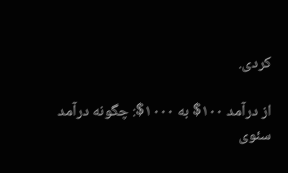کردی.

از درآمد ۱۰۰$ به ۱۰۰۰$: چگونه درآمد سئوی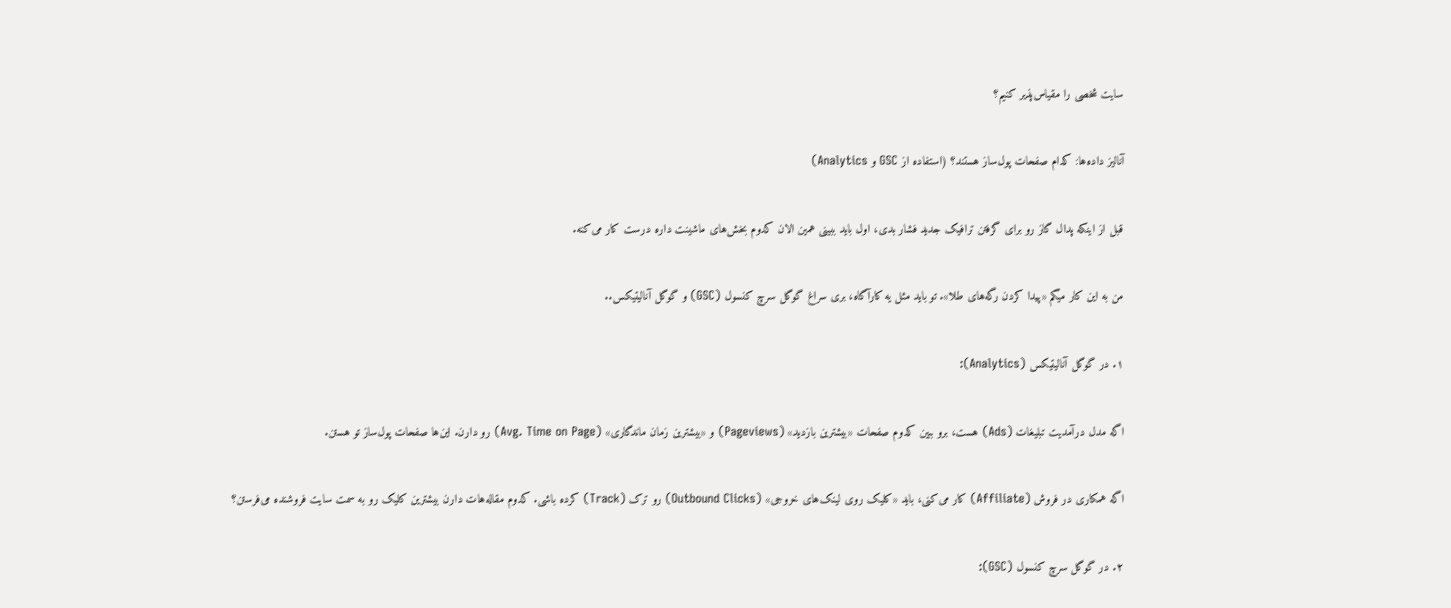سایت شخصی را مقیاس‌پذیر کنیم؟

آنالیز داده‌ها: کدام صفحات پول‌ساز هستند؟ (استفاده از GSC و Analytics)

قبل از اینکه پدال گاز رو برای گرفتن ترافیک جدید فشار بدی، اول باید ببینی همین الان کدوم بخش‌های ماشینت داره درست کار می‌کنه.

من به این کار میگم «پیدا کردن رگه‌های طلا». تو باید مثل یه کارآگاه، بری سراغ گوگل سرچ کنسول (GSC) و گوگل آنالیتیکس..

۱. در گوگل آنالیتیکس (Analytics):

اگه مدل درآمدیت تبلیغات (Ads) هست، برو ببین کدوم صفحات «بیشترین بازدید» (Pageviews) و «بیشترین زمان ماندگاری» (Avg. Time on Page) رو دارن. این‌ها صفحات پول‌ساز تو هستن.

اگه همکاری در فروش (Affiliate) کار می‌کنی، باید «کلیک روی لینک‌های خروجی» (Outbound Clicks) رو ترک (Track) کرده باشی. کدوم مقاله‌هات دارن بیشترین کلیک رو به سمت سایت فروشنده می‌فرستن؟

۲. در گوگل سرچ کنسول (GSC):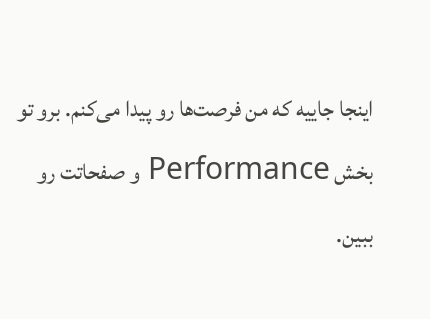اینجا جاییه که من فرصت‌ها رو پیدا می‌کنم. برو تو بخش Performance و صفحاتت رو ببین.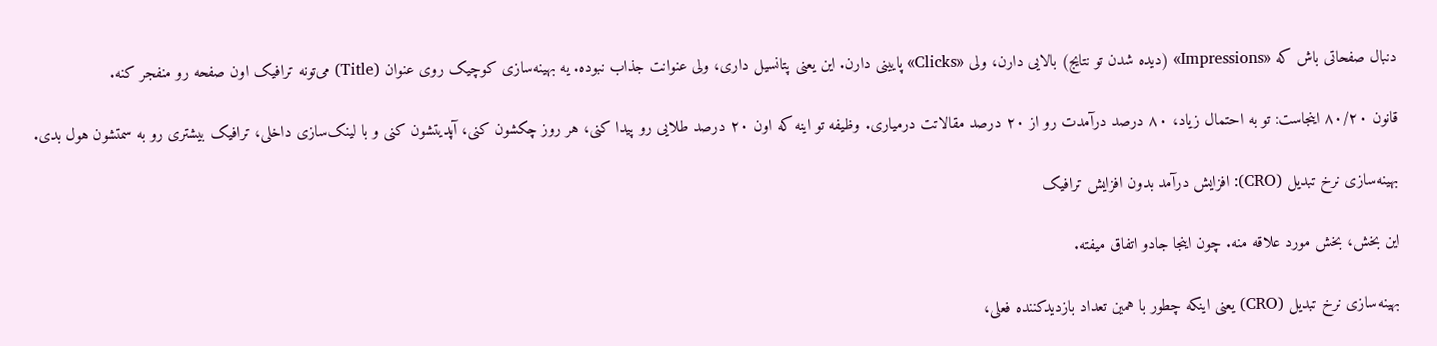دنبال صفحاتی باش که «Impressions» (دیده شدن تو نتایج) بالایی دارن، ولی «Clicks» پایینی دارن. این یعنی پتانسیل داری، ولی عنوانت جذاب نبوده. یه بهینه‌سازی کوچیک روی عنوان (Title) می‌تونه ترافیک اون صفحه رو منفجر کنه.

قانون ۸۰/۲۰ اینجاست: تو به احتمال زیاد، ۸۰ درصد درآمدت رو از ۲۰ درصد مقالاتت درمیاری. وظیفه تو اینه که اون ۲۰ درصد طلایی رو پیدا کنی، هر روز چکشون کنی، آپدیتشون کنی و با لینک‌سازی داخلی، ترافیک بیشتری رو به سمتشون هول بدی.

بهینه‌سازی نرخ تبدیل (CRO): افزایش درآمد بدون افزایش ترافیک

این بخش، بخش مورد علاقه منه. چون اینجا جادو اتفاق میفته.

بهینه‌سازی نرخ تبدیل (CRO) یعنی اینکه چطور با همین تعداد بازدیدکننده فعلی،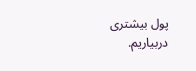پول بیشتری دربیاریم.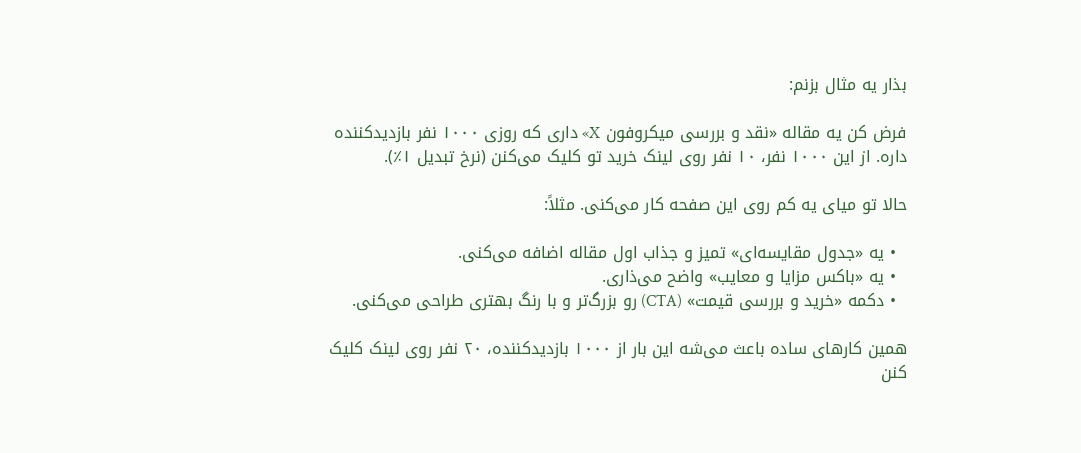بذار یه مثال بزنم:

فرض کن یه مقاله «نقد و بررسی میکروفون X» داری که روزی ۱۰۰۰ نفر بازدیدکننده داره. از این ۱۰۰۰ نفر، ۱۰ نفر روی لینک خرید تو کلیک می‌کنن (نرخ تبدیل ۱٪).

حالا تو میای یه کم روی این صفحه کار می‌کنی. مثلاً:

  • یه «جدول مقایسه‌ای» تمیز و جذاب اول مقاله اضافه می‌کنی.
  • یه «باکس مزایا و معایب» واضح می‌ذاری.
  • دکمه «خرید و بررسی قیمت» (CTA) رو بزرگ‌تر و با رنگ بهتری طراحی می‌کنی.

همین کارهای ساده باعث می‌شه این بار از ۱۰۰۰ بازدیدکننده، ۲۰ نفر روی لینک کلیک کنن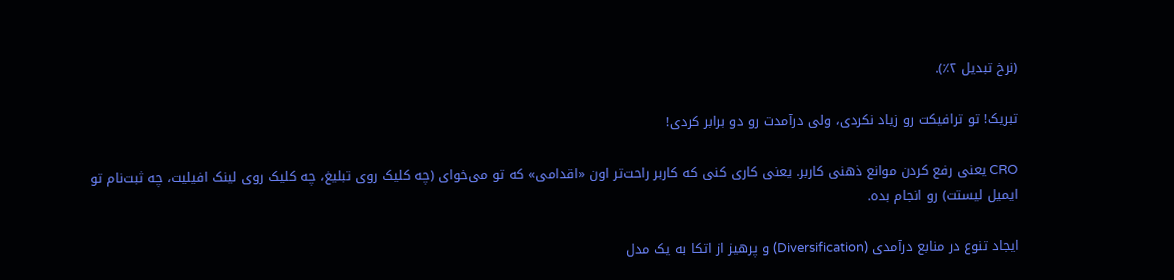(نرخ تبدیل ۲٪).

تبریک! تو ترافیکت رو زیاد نکردی، ولی درآمدت رو دو برابر کردی!

CRO یعنی رفع کردن موانع ذهنی کاربر. یعنی کاری کنی که کاربر راحت‌تر اون «اقدامی» که تو می‌خوای (چه کلیک روی تبلیغ، چه کلیک روی لینک افیلیت، چه ثبت‌نام تو ایمیل لیستت) رو انجام بده.

ایجاد تنوع در منابع درآمدی (Diversification) و پرهیز از اتکا به یک مدل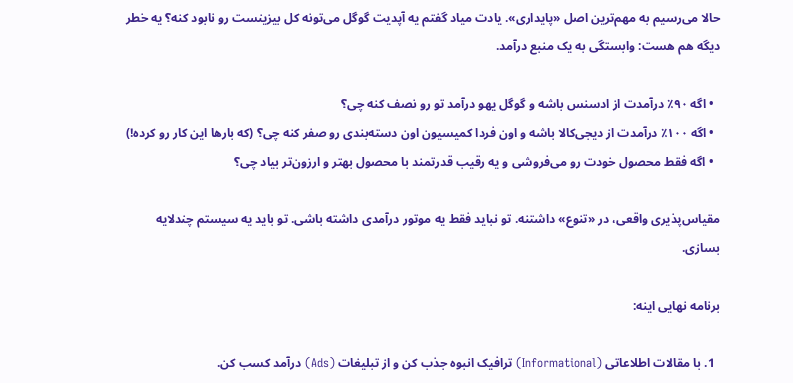حالا می‌رسیم به مهم‌ترین اصل «پایداری». یادت میاد گفتم یه آپدیت گوگل می‌تونه کل بیزینست رو نابود کنه؟ یه خطر دیگه هم هست: وابستگی به یک منبع درآمد.

  • اگه ۹۰٪ درآمدت از ادسنس باشه و گوگل یهو درآمد تو رو نصف کنه چی؟
  • اگه ۱۰۰٪ درآمدت از دیجی‌کالا باشه و اون فردا کمیسیون اون دسته‌بندی رو صفر کنه چی؟ (که بارها این کار رو کرده!)
  • اگه فقط محصول خودت رو می‌فروشی و یه رقیب قدرتمند با محصول بهتر و ارزون‌تر بیاد چی؟

مقیاس‌پذیری واقعی، در «تنوع» داشتنه. تو نباید فقط یه موتور درآمدی داشته باشی. تو باید یه سیستم چندلایه بسازی.

برنامه نهایی اینه:

  1. با مقالات اطلاعاتی (Informational) ترافیک انبوه جذب کن و از تبلیغات (Ads) درآمد کسب کن.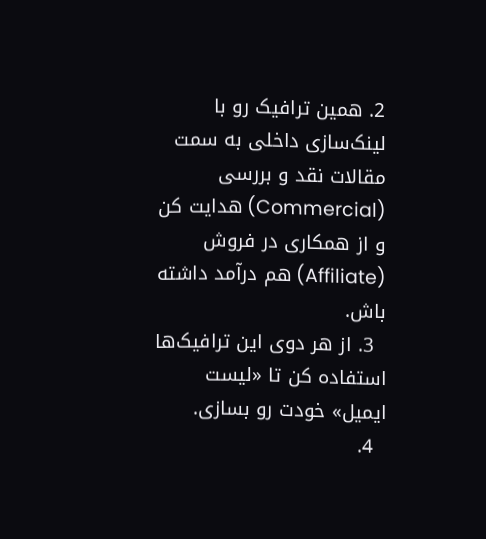2. همین ترافیک رو با لینک‌سازی داخلی به سمت مقالات نقد و بررسی (Commercial) هدایت کن و از همکاری در فروش (Affiliate) هم درآمد داشته باش.
  3. از هر دوی این ترافیک‌ها استفاده کن تا «لیست ایمیل» خودت رو بسازی.
  4.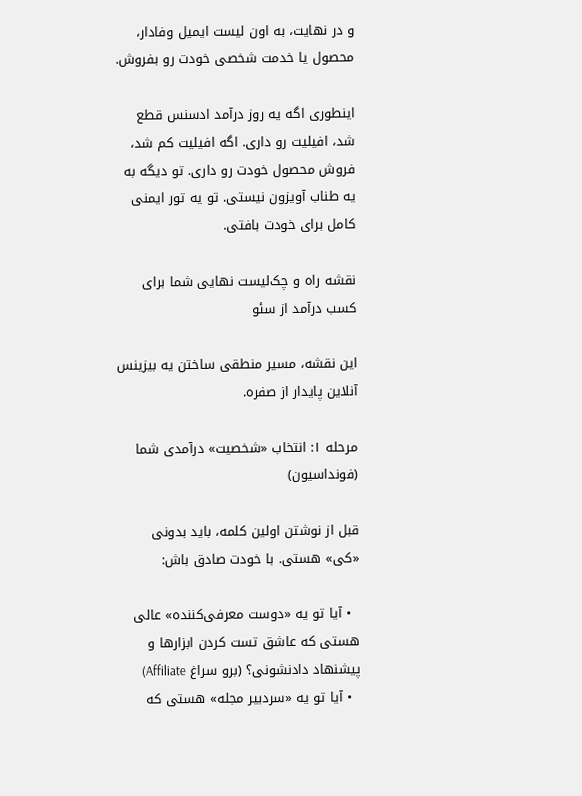و در نهایت، به اون لیست ایمیل وفادار، محصول یا خدمت شخصی خودت رو بفروش.

اینطوری اگه یه روز درآمد ادسنس قطع شد، افیلیت رو داری. اگه افیلیت کم شد، فروش محصول خودت رو داری. تو دیگه به یه طناب آویزون نیستی. تو یه تور ایمنی کامل برای خودت بافتی.

نقشه راه و چک‌لیست نهایی شما برای کسب درآمد از سئو

این نقشه، مسیر منطقی ساختن یه بیزینس آنلاین پایدار از صفره.

مرحله ۱: انتخاب «شخصیت» درآمدی شما (فونداسیون)

قبل از نوشتن اولین کلمه، باید بدونی «کی» هستی. با خودت صادق باش:

  • آیا تو یه «دوست معرفی‌کننده» عالی هستی که عاشق تست کردن ابزارها و پیشنهاد دادنشونی؟ (برو سراغ Affiliate)
  • آیا تو یه «سردبیر مجله» هستی که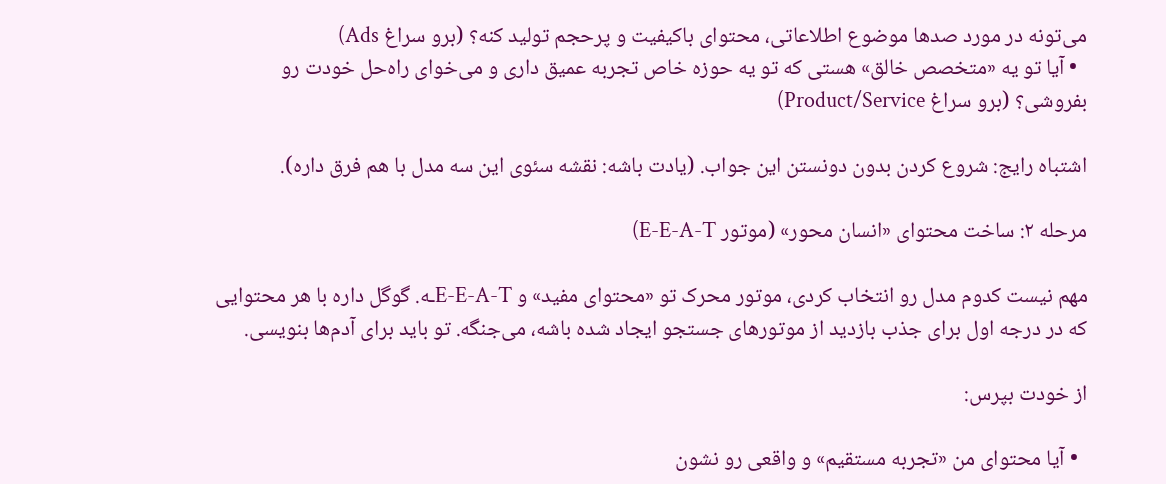می‌تونه در مورد صدها موضوع اطلاعاتی، محتوای باکیفیت و پرحجم تولید کنه؟ (برو سراغ Ads)
  • آیا تو یه «متخصص خالق» هستی که تو یه حوزه خاص تجربه عمیق داری و می‌خوای راه‌حل خودت رو بفروشی؟ (برو سراغ Product/Service)

اشتباه رایج: شروع کردن بدون دونستن این جواب. (یادت باشه: نقشه سئوی این سه مدل با هم فرق داره).

مرحله ۲: ساخت محتوای «انسان محور» (موتور E-E-A-T)

مهم نیست کدوم مدل رو انتخاب کردی، موتور محرک تو «محتوای مفید» و E-E-A-Tـه. گوگل داره با هر محتوایی که در درجه اول برای جذب بازدید از موتورهای جستجو ایجاد شده باشه، می‌جنگه. تو باید برای آدم‌ها بنویسی.

از خودت بپرس:

  • آیا محتوای من «تجربه مستقیم» و واقعی رو نشون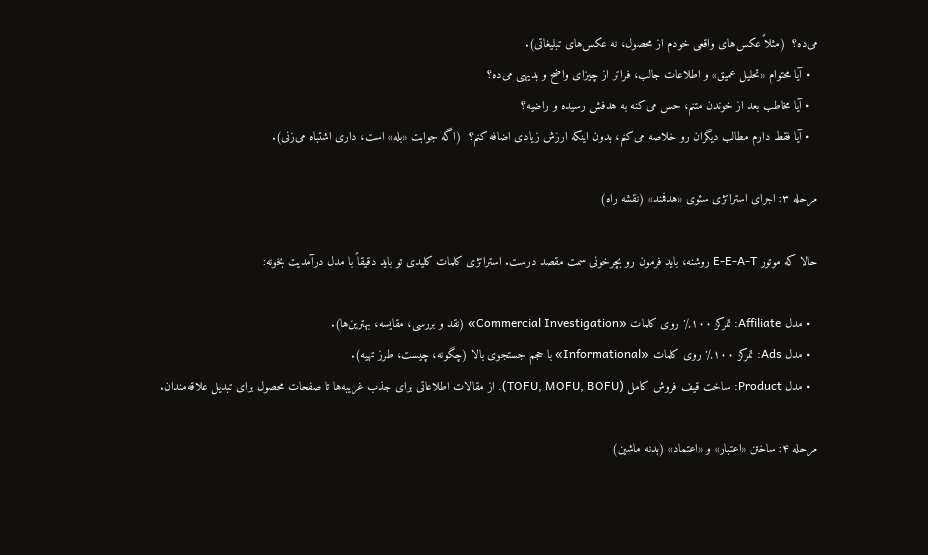می‌ده؟  (مثلاً عکس‌های واقعی خودم از محصول، نه عکس‌های تبلیغاتی).
  • آیا محتوام «تحلیل عمیق» و اطلاعات جالب، فراتر از چیزای واضح و بدیهی می‌ده؟
  • آیا مخاطب بعد از خوندن متنم، حس می‌کنه به هدفش رسیده و راضیه؟
  • آیا فقط دارم مطالب دیگران رو خلاصه می‌کنم، بدون اینکه ارزش زیادی اضافه کنم؟  (اگه جوابت «بله» است، داری اشتباه می‌زنی).

مرحله ۳: اجرای استراتژی سئوی «هدفمند» (نقشه راه)

حالا که موتور E-E-A-T روشنه، باید فرمون رو بچرخونی سمت مقصد درست. استراتژی کلمات کلیدی تو باید دقیقاً با مدل درآمدیت بخونه:

  • مدل Affiliate: تمرکز ۱۰۰٪ روی کلمات «Commercial Investigation» (نقد و بررسی، مقایسه، بهترین‌ها).
  • مدل Ads: تمرکز ۱۰۰٪ روی کلمات «Informational» با حجم جستجوی بالا (چگونه، چیست، طرز تهیه).
  • مدل Product: ساخت قیف فروش کامل (TOFU, MOFU, BOFU). از مقالات اطلاعاتی برای جذب غریبه‌ها تا صفحات محصول برای تبدیل علاقه‌مندان.

مرحله ۴: ساختن «اعتبار» و «اعتماد» (بدنه ماشین)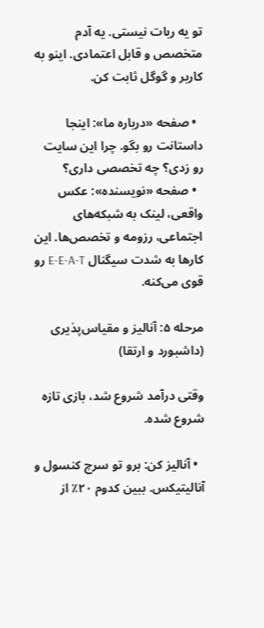تو یه ربات نیستی. یه آدم متخصص و قابل اعتمادی. اینو به کاربر و گوگل ثابت کن.

  • صفحه «درباره ما»: اینجا داستانت رو بگو. چرا این سایت رو زدی؟ چه تخصصی داری؟
  • صفحه «نویسنده»: عکس واقعی، لینک به شبکه‌های اجتماعی، رزومه و تخصص‌ها. این کارها به شدت سیگنال E-E-A-T رو قوی می‌کنه.

مرحله ۵: آنالیز و مقیاس‌پذیری (داشبورد و ارتقا)

وقتی درآمد شروع شد، بازی تازه شروع شده.

  • آنالیز کن: برو تو سرچ کنسول و آنالیتیکس. ببین کدوم ۲۰٪ از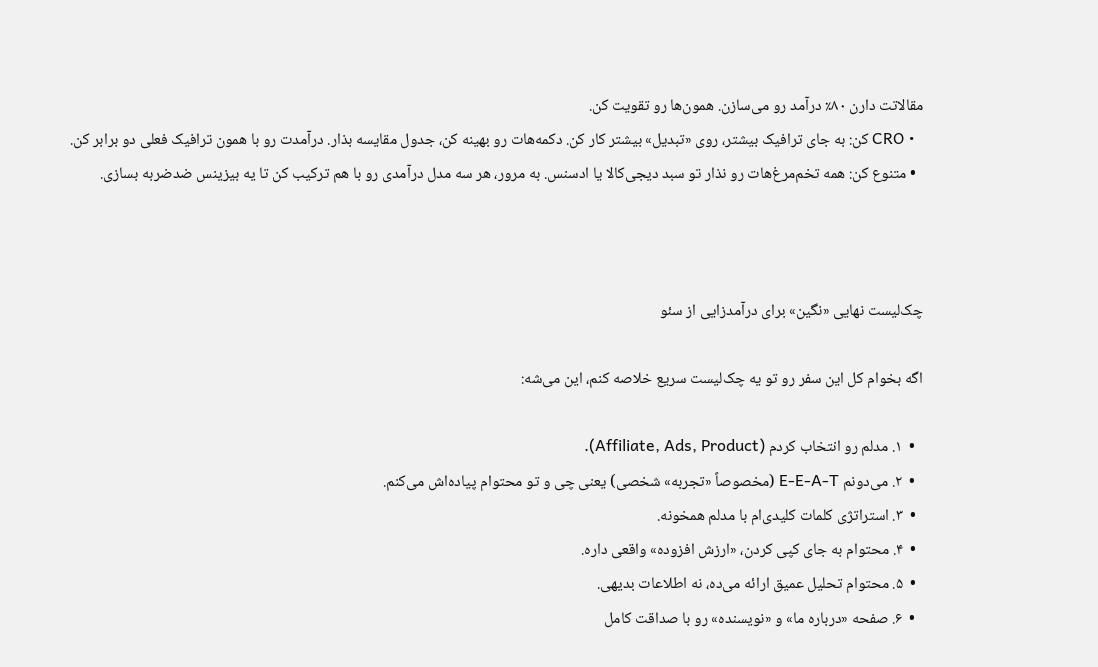مقالاتت دارن ۸۰٪ درآمد رو می‌سازن. همون‌ها رو تقویت کن.
  • CRO کن: به جای ترافیک بیشتر، روی «تبدیل» بیشتر کار کن. دکمه‌هات رو بهینه کن، جدول مقایسه بذار. درآمدت رو با همون ترافیک فعلی دو برابر کن.
  • متنوع کن: همه تخم‌مرغ‌هات رو نذار تو سبد دیجی‌کالا یا ادسنس. به مرور، هر سه مدل درآمدی رو با هم ترکیب کن تا یه بیزینس ضدضربه بسازی.



چک‌لیست نهایی «نگین» برای درآمدزایی از سئو

اگه بخوام کل این سفر رو تو یه چک‌لیست سریع خلاصه کنم، این می‌شه:

  •  ۱. مدلم رو انتخاب کردم (Affiliate, Ads, Product).
  •  ۲. می‌دونم E-E-A-T (مخصوصاً «تجربه» شخصی) یعنی چی و تو محتوام پیاده‌اش می‌کنم.
  •  ۳. استراتژی کلمات کلیدی‌ام با مدلم همخونه.
  •  ۴. محتوام به جای کپی کردن، «ارزش افزوده» واقعی داره.
  •  ۵. محتوام تحلیل عمیق ارائه می‌ده، نه اطلاعات بدیهی.
  •  ۶. صفحه «درباره ما» و «نویسنده» رو با صداقت کامل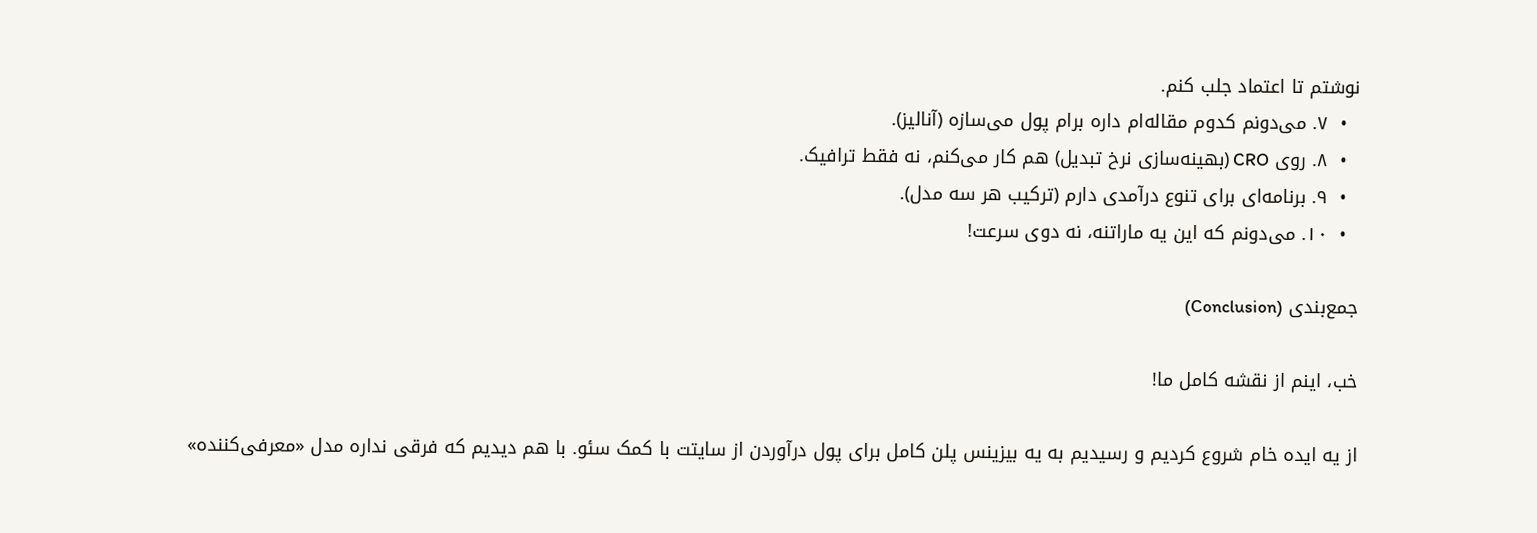نوشتم تا اعتماد جلب کنم.
  •  ۷. می‌دونم کدوم مقاله‌ام داره برام پول می‌سازه (آنالیز).
  •  ۸. روی CRO (بهینه‌سازی نرخ تبدیل) هم کار می‌کنم، نه فقط ترافیک.
  •  ۹. برنامه‌ای برای تنوع درآمدی دارم (ترکیب هر سه مدل).
  •  ۱۰. می‌دونم که این یه ماراتنه، نه دوی سرعت!

جمع‌بندی (Conclusion)

خب، اینم از نقشه کامل ما!

از یه ایده خام شروع کردیم و رسیدیم به یه بیزینس پلن کامل برای پول درآوردن از سایتت با کمک سئو. با هم دیدیم که فرقی نداره مدل «معرفی‌کننده»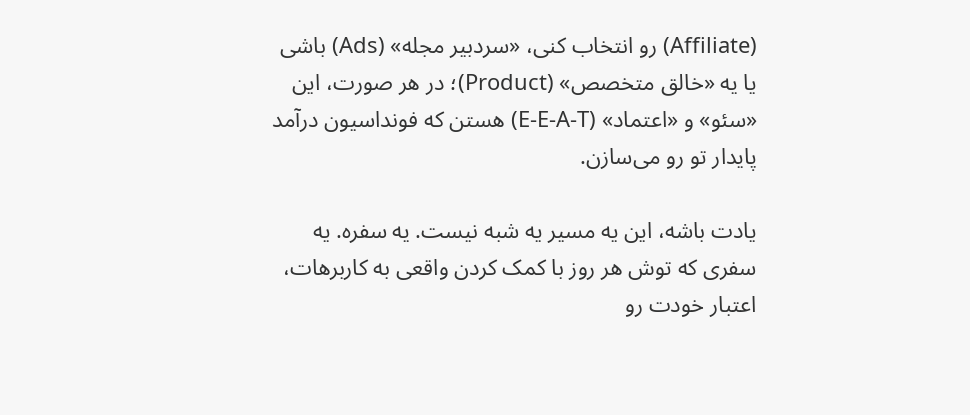(Affiliate) رو انتخاب کنی، «سردبیر مجله» (Ads) باشی یا یه «خالق متخصص» (Product)؛ در هر صورت، این «سئو» و «اعتماد» (E-E-A-T) هستن که فونداسیون درآمد پایدار تو رو می‌سازن.

یادت باشه، این یه مسیر یه شبه نیست. یه سفره. یه سفری که توش هر روز با کمک کردن واقعی به کاربرهات، اعتبار خودت رو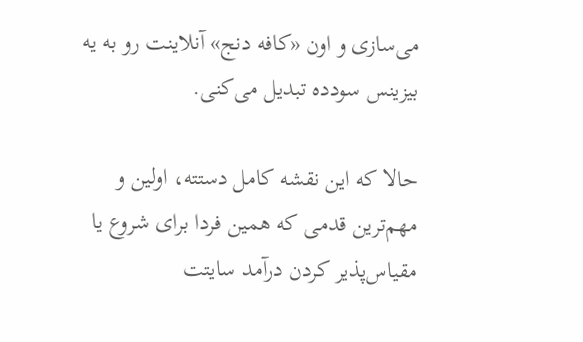می‌سازی و اون «کافه دنج» آنلاینت رو به یه بیزینس سودده تبدیل می‌کنی.

حالا که این نقشه کامل دستته، اولین و مهم‌ترین قدمی که همین فردا برای شروع یا مقیاس‌پذیر کردن درآمد سایتت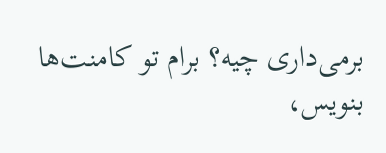برمی‌داری چیه؟ برام تو کامنت‌ها بنویس،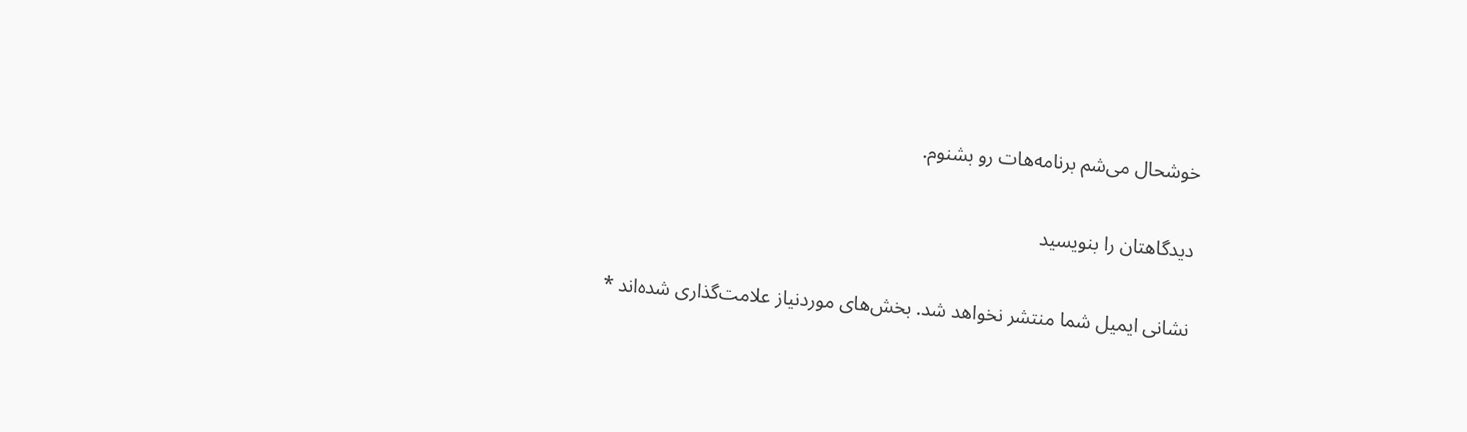خوشحال می‌شم برنامه‌هات رو بشنوم.

دیدگاهتان را بنویسید

نشانی ایمیل شما منتشر نخواهد شد. بخش‌های موردنیاز علامت‌گذاری شده‌اند *